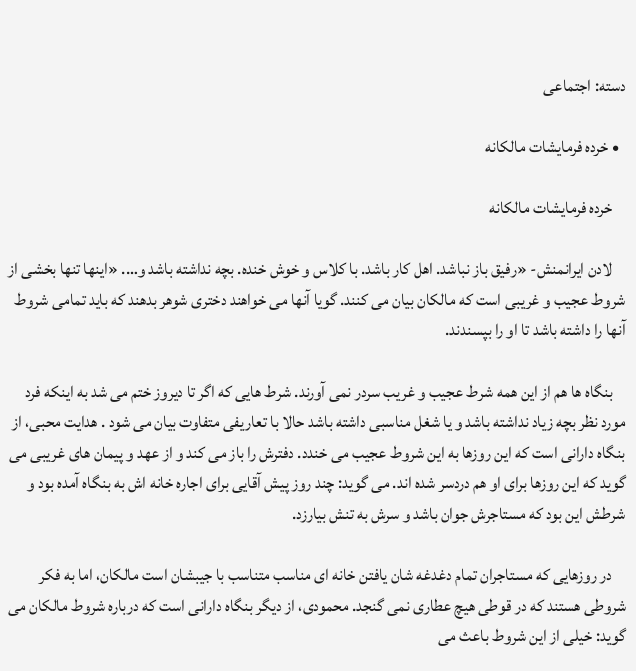دسته: اجتماعی

  • خرده فرمایشات مالکانه

    خرده فرمایشات مالکانه

    لادن ایرانمنش- «رفیق باز نباشد. اهل کار باشد. با کلاس و خوش خنده. بچه نداشته باشد و…. «اینها تنها بخشی از شروط عجیب و غریبی است که مالکان بیان می کنند. گویا آنها می خواهند دختری شوهر بدهند که باید تمامی شروط آنها را داشته باشد تا او را بپسندند.

    بنگاه ها هم از این همه شرط عجیب و غریب سردر نمی آورند. شرط هایی که اگر تا دیروز ختم می شد به اینکه فرد مورد نظر بچه زیاد نداشته باشد و یا شغل مناسبی داشته باشد حالا با تعاریفی متفاوت بیان می شود . هدایت محبی، از بنگاه دارانی است که این روزها به این شروط عجیب می خندد. دفترش را باز می کند و از عهد و پیمان های غریبی می گوید که این روزها برای او هم دردسر شده اند. می گوید: چند روز پیش آقایی برای اجاره خانه اش به بنگاه آمده بود و شرطش این بود که مستاجرش جوان باشد و سرش به تنش بیارزد.

    در روزهایی که مستاجران تمام دغدغه شان یافتن خانه ای مناسب متناسب با جیبشان است مالکان، اما به فکر شروطی هستند که در قوطی هیچ عطاری نمی گنجد. محمودی، از دیگر بنگاه دارانی است که درباره شروط مالکان می گوید: خیلی از این شروط باعث می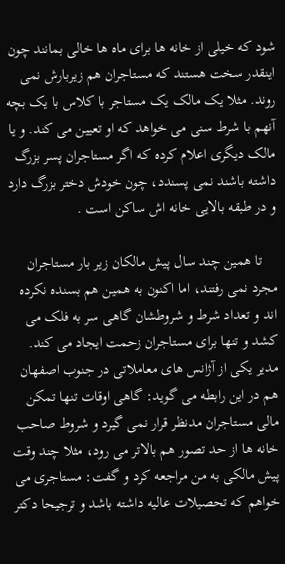شود که خیلی از خانه ها برای ماه ها خالی بمانند چون اینقدر سخت هستند که مستاجران هم زیربارش نمی روند. مثلا یک مالک یک مستاجر با کلاس با یک بچه آنهم با شرط سنی می خواهد که او تعیین می کند. و یا مالک دیگری اعلام کرده که اگر مستاجران پسر بزرگ داشته باشند نمی پسندد، چون خودش دختر بزرگ دارد و در طبقه بالایی خانه اش ساکن است .

    تا همین چند سال پیش مالکان زیر بار مستاجران مجرد نمی رفتند، اما اکنون به همین هم بسنده نکرده اند و تعداد شرط و شروطشان گاهی سر به فلک می کشد و تنها برای مستاجران زحمت ایجاد می کند. مدیر یکی از آژانس های معاملاتی در جنوب اصفهان هم در این رابطه می گوید: گاهی اوقات تنها تمکن مالی مستاجران مدنظر قرار نمی گیرد و شروط صاحب خانه ها از حد تصور هم بالاتر می رود، مثلا چند وقت پیش مالکی به من مراجعه کرد و گفت: مستاجری می خواهم که تحصیلات عالیه داشته باشد و ترجیحا دکتر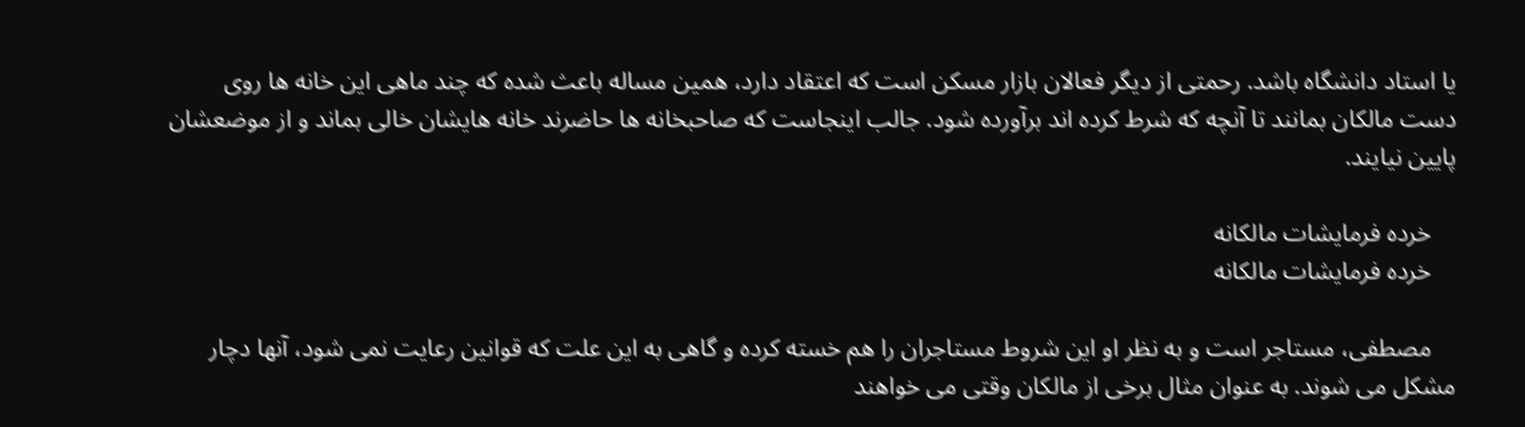یا استاد دانشگاه باشد. رحمتی از دیگر فعالان بازار مسکن است که اعتقاد دارد، همین مساله باعث شده که چند ماهی این خانه ها روی دست مالکان بمانند تا آنچه که شرط کرده اند برآورده شود. جالب اینجاست که صاحبخانه ها حاضرند خانه هایشان خالی بماند و از موضعشان پایین نیایند.

    خرده فرمایشات مالکانه
    خرده فرمایشات مالکانه

    مصطفی، مستاجر است و به نظر او این شروط مستاجران را هم خسته کرده و گاهی به این علت که قوانین رعایت نمی شود، آنها دچار مشکل می شوند. به عنوان مثال برخی از مالکان وقتی می خواهند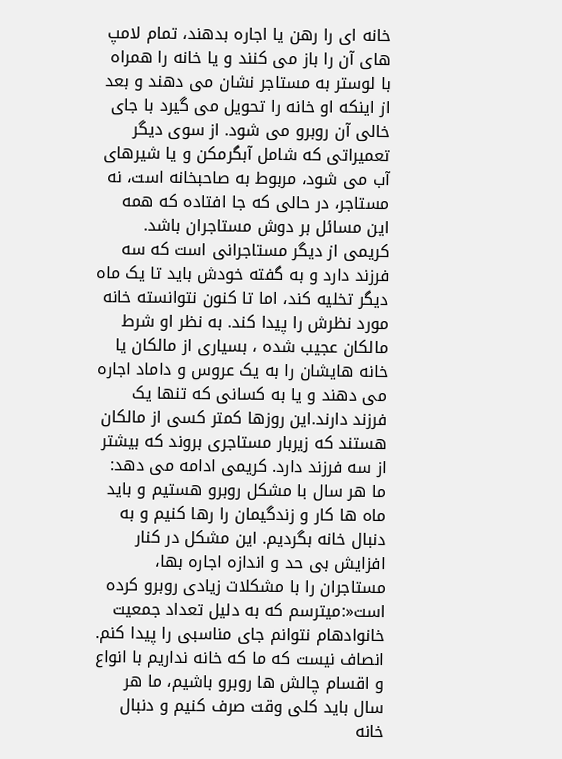خانه ای را رهن یا اجاره بدهند، تمام لامپ های آن را باز می کنند و یا خانه را همراه با لوستر به مستاجر نشان می دهند و بعد از اینکه او خانه را تحویل می گیرد با جای خالی آن روبرو می شود. از سوی دیگر تعمیراتی که شامل آبگرمکن و یا شیرهای آب می شود، مربوط به صاحبخانه است، نه مستاجر، در حالی که جا افتاده که همه این مسائل بر دوش مستاجران باشد. کریمی از دیگر مستاجرانی است که سه فرزند دارد و به گفته خودش باید تا یک ماه دیگر تخلیه کند، اما تا کنون نتوانسته خانه مورد نظرش را پیدا کند. به نظر او شرط مالکان عجیب شده ، بسیاری از مالکان یا خانه هایشان را به یک عروس و داماد اجاره می دهند و یا به کسانی که تنها یک فرزند دارند.این روزها کمتر کسی از مالکان هستند که زیربار مستاجری بروند که بیشتر از سه فرزند دارد. کریمی ادامه می دهد: ما هر سال با مشکل روبرو هستیم و باید ماه ها کار و زندگیمان را رها کنیم و به دنبال خانه بگردیم. این مشکل در کنار افزایش بی حد و اندازه اجاره بها، مستاجران را با مشکلات زیادی روبرو کرده است«:میترسم که به دلیل تعداد جمعیت خانوادهام نتوانم جای مناسبی را پیدا کنم. انصاف نیست که ما که خانه نداریم با انواع و اقسام چالش ها روبرو باشیم، ما هر سال باید کلی وقت صرف کنیم و دنبال خانه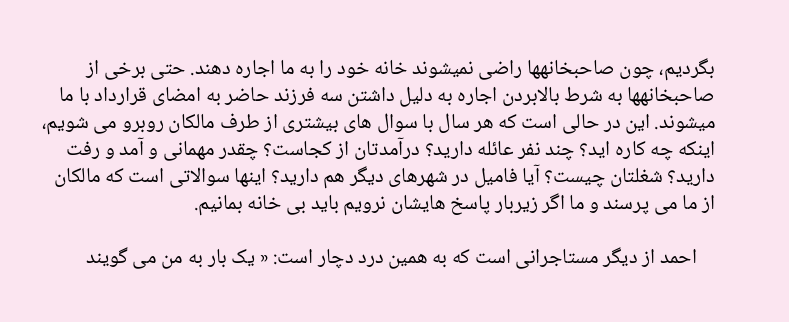بگردیم، چون صاحبخانهها راضی نمیشوند خانه خود را به ما اجاره دهند. حتی برخی از صاحبخانهها به شرط بالابردن اجاره به دلیل داشتن سه فرزند حاضر به امضای قرارداد با ما میشوند. این در حالی است که هر سال با سوال های بیشتری از طرف مالکان روبرو می شویم، اینکه چه کاره اید؟ چند نفر عائله دارید؟ درآمدتان از کجاست؟ چقدر مهمانی و آمد و رفت دارید؟ شغلتان چیست؟ آیا فامیل در شهرهای دیگر هم دارید؟ اینها سوالاتی است که مالکان از ما می پرسند و ما اگر زیربار پاسخ هایشان نرویم باید بی خانه بمانیم.

    احمد از دیگر مستاجرانی است که به همین درد دچار است: « یک بار به من می گویند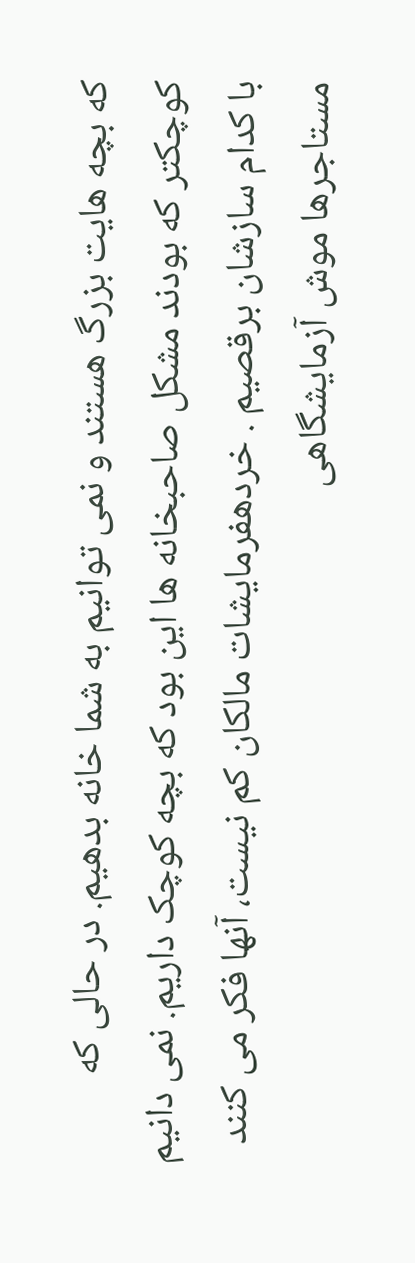که بچه هایت بزرگ هستند و نمی توانیم به شما خانه بدهیم. در حالی که کوچکتر که بودند مشکل صاحبخانه ها این بود که بچه کوچک داریم. نمی دانیم با کدام سازشان برقصیم . خردهفرمایشات مالکان کم نیست، آنها فکر می کنند مستاجرها موش آزمایشگاهی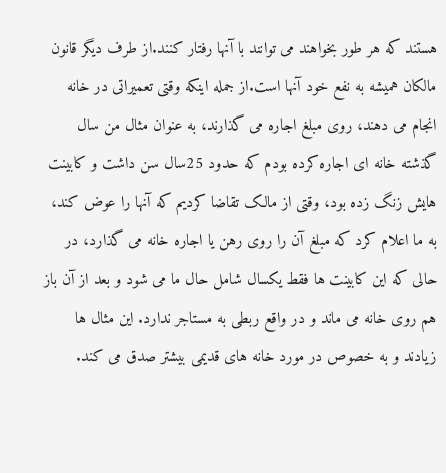هستند که هر طور بخواهند می توانند با آنها رفتار کنند.از طرف دیگر قانون مالکان همیشه به نفع خود آنها است.از جمله اینکه وقتی تعمیراتی در خانه انجام می دهند، روی مبلغ اجاره می گذارند، به عنوان مثال من سال گذشته خانه ای اجاره کرده بودم که حدود 25سال سن داشت و کابینت هایش زنگ زده بود، وقتی از مالک تقاضا کردیم که آنها را عوض کند، به ما اعلام کرد که مبلغ آن را روی رهن یا اجاره خانه می گذارد، در حالی که این کابینت ها فقط یکسال شامل حال ما می شود و بعد از آن باز هم روی خانه می ماند و در واقع ربطی به مستاجر ندارد. این مثال ها زیادند و به خصوص در مورد خانه های قدیمی بیشتر صدق می کند.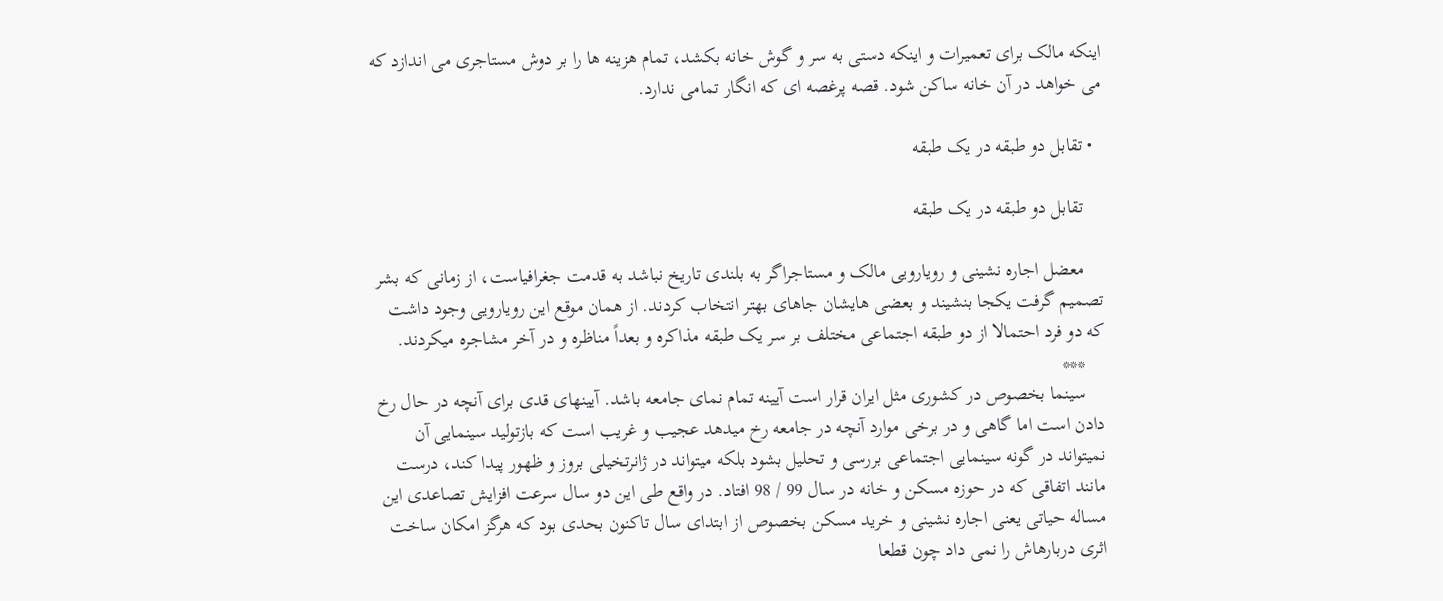اینکه مالک برای تعمیرات و اینکه دستی به سر و گوش خانه بکشد، تمام هزینه ها را بر دوش مستاجری می اندازد که می خواهد در آن خانه ساکن شود. قصه پرغصه ای که انگار تمامی ندارد.

  • تقابل دو طبقه در یک طبقه

    تقابل دو طبقه در یک طبقه

    معضل اجاره نشینی و رویارویی مالک و مستاجراگر به بلندی تاریخ نباشد به قدمت جغرافیاست، از زمانی که بشر تصمیم گرفت یکجا بنشیند و بعضی هایشان جاهای بهتر انتخاب کردند. از همان موقع این رویارویی وجود داشت که دو فرد احتمالا از دو طبقه اجتماعی مختلف بر سر یک طبقه مذاکره و بعداً مناظره و در آخر مشاجره میکردند.
    ***
    سینما بخصوص در کشوری مثل ایران قرار است آیینه تمام نمای جامعه باشد. آیینهای قدی برای آنچه در حال رخ دادن است اما گاهی و در برخی موارد آنچه در جامعه رخ میدهد عجیب و غریب است که بازتولید سینمایی آن نمیتواند در گونه سینمایی اجتماعی بررسی و تحلیل بشود بلکه میتواند در ژانرتخیلی بروز و ظهور پیدا کند، درست مانند اتفاقی که در حوزه مسکن و خانه در سال 99 / 98 افتاد. در واقع طی این دو سال سرعت افزایش تصاعدی این مساله حیاتی یعنی اجاره نشینی و خرید مسکن بخصوص از ابتدای سال تاکنون بحدی بود که هرگز امکان ساخت اثری دربارهاش را نمی داد چون قطعا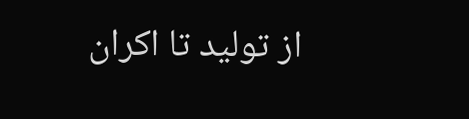از تولید تا اکران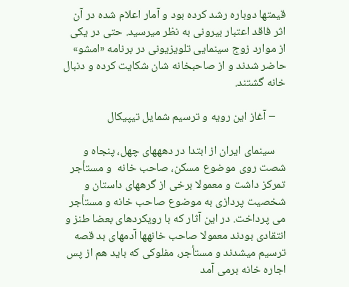قیمتها دوباره رشد کرده بود و آمار اعلام شده در آن اثر فاقد اعتبار بیرونی به نظر میرسید. حتی در یکی از موارد زوج سینمایی تلویزیونی در برنامه «امشو» حاضر شدند و از صاحبخانه شان شکایت کرده و دنبال خانه گشتند.

    – آغاز این رویه و ترسیم شمایل تیپیکال

    سینمای ایران از ابتدا در دهههای چهل، پنجاه و شصت روی موضوع مسکن، صاحب خانه  و مستأجر تمرکز داشت و معمولا برخی از گرههای داستان و شخصیت پردازی به موضوع صاحب خانه و مستأجر می پرداخت. در این آثار که با رویکردهای بعضا طنز و انتقادی بودند معمولا صاحب خانهها آدمهای بد قصه ترسیم میشدند و مستأجر، مفلوکی که باید هم از پس اجاره خانه برمی آمد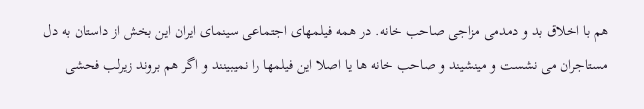هم با اخلاق بد و دمدمی مزاجی صاحب خانه. در همه فیلمهای اجتماعی سینمای ایران این بخش از داستان به دل مستاجران می نشست و مینشیند و صاحب خانه ها یا اصلا این فیلمها را نمیبینند و اگر هم بروند زیرلب فحشی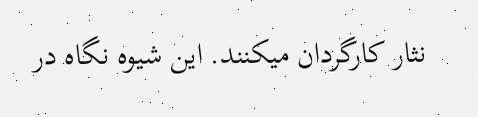نثار کارگردان میکنند. این شیوه نگاه در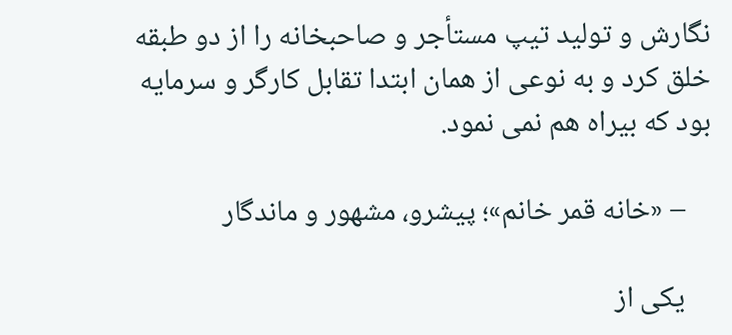نگارش و تولید تیپ مستأجر و صاحبخانه را از دو طبقه خلق کرد و به نوعی از همان ابتدا تقابل کارگر و سرمایه بود که بیراه هم نمی نمود.

    – «خانه قمر خانم»؛ پیشرو، مشهور و ماندگار

    یکی از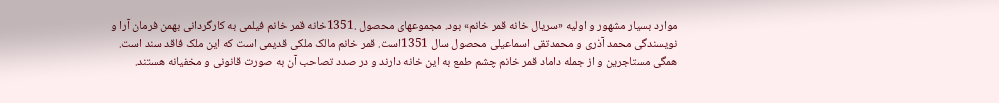موارد بسیار مشهور و اولیه «سریال خانه قمر خانم» بود. مجموعهای محصول .1351خانه قمر خانم فیلمی به کارگردانی بهمن فرمان آرا و نویسندگی محمد آذری و محمدتقی اسماعیلی محصول سال 1351است. قمر خانم مالک ملکی قدیمی است که این ملک فاقد سند است. همگی مستاجرین و از جمله داماد قمر خانم چشم طمع به این خانه دارند و در صدد تصاحب آن به صورت قانونی و مخفیانه هستند.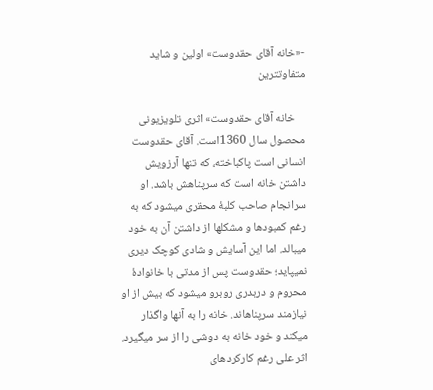-«خانه آقای حقدوست» اولین و شاید متفاوتترین

    خانه آقای حقدوست» اثری تلویزیونی محصول سال 1360است. آقای حقدوست انسانی است پاکباخته، که تنها آرزویش داشتن خانه است که سرپناهش باشد. او سرانجام صاحب کلبهٔ محقری میشود که به رغم کمبودها و مشکلها از داشتن آن به خود میبالد. اما این آسایش و شادی کوچک دیری نمیپاید؛ حقدوست پس از مدتی با خانوادهٔ محروم و دربدری روبرو میشود که بیش از او نیازمند سرپناهاند. خانه را به آنها واگذار میکند و خود خانه به دوشی را از سر میگیرد. اثر علی رغم کارکردهای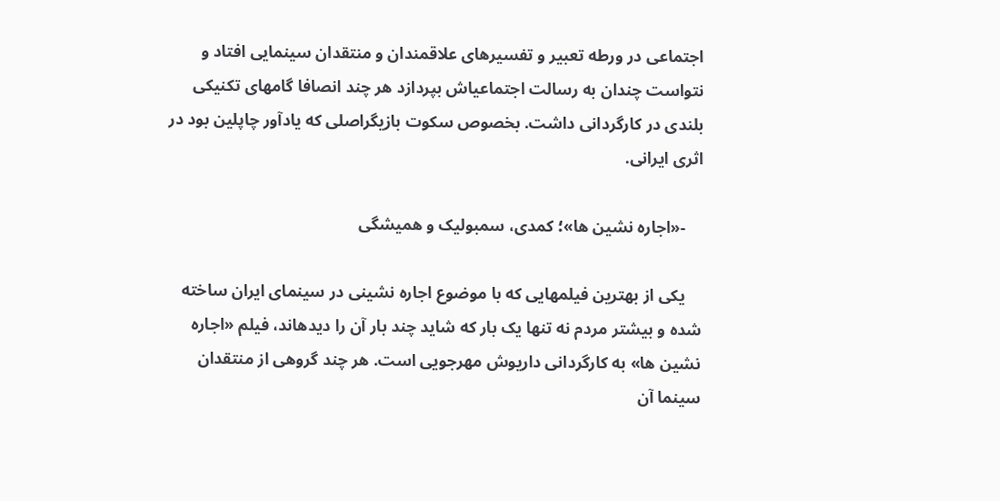اجتماعی در ورطه تعبیر و تفسیرهای علاقمندان و منتقدان سینمایی افتاد و نتواست چندان به رسالت اجتماعیاش بپردازد هر چند انصافا گامهای تکنیکی بلندی در کارگردانی داشت. بخصوص سکوت بازیگراصلی که یادآور چاپلین بود در اثری ایرانی.

    -«اجاره نشین ها»؛ کمدی، سمبولیک و همیشگی

    یکی از بهترین فیلمهایی که با موضوع اجاره نشینی در سینمای ایران ساخته شده و بیشتر مردم نه تنها یک بار که شاید چند بار آن را دیدهاند، فیلم «اجاره نشین ها» به کارگردانی داریوش مهرجویی است. هر چند گروهی از منتقدان سینما آن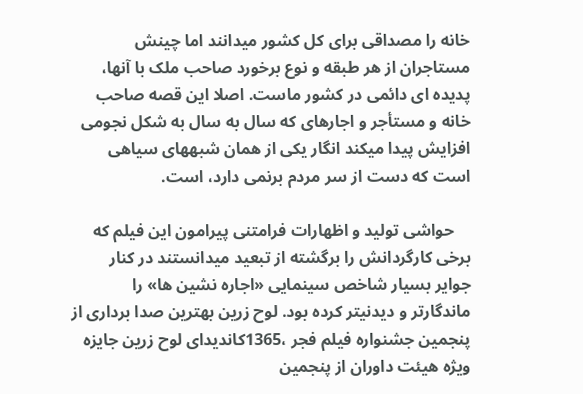خانه را مصداقی برای کل کشور میدانند اما چینش مستاجران از هر طبقه و نوع برخورد صاحب ملک با آنها، پدیده ای دائمی در کشور ماست. اصلا این قصه صاحب خانه و مستأجر و اجارهای که سال به سال به شکل نجومی افزایش پیدا میکند انگار یکی از همان شبههای سیاهی است که دست از سر مردم برنمی دارد، است.

    حواشی تولید و اظهارات فرامتنی پیرامون این فیلم که برخی کارگردانش را برگشته از تبعید میدانستند در کنار جوایر بسیار شاخص سینمایی «اجاره نشین ها» را ماندگارتر و دیدنیتر کرده بود. لوح زرین بهترین صدا برداری از پنجمین جشنواره فیلم فجر ،1365کاندیدای لوح زرین جایزه ویژه هیئت داوران از پنجمین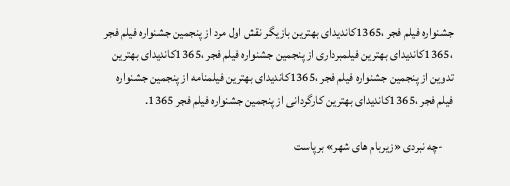جشنواره فیلم فجر ،1365کاندیدای بهترین بازیگر نقش اول مرد از پنجمین جشنواره فیلم فجر ،1365کاندیدای بهترین فیلمبرداری از پنجمین جشنواره فیلم فجر ،1365کاندیدای بهترین تدوین از پنجمین جشنواره فیلم فجر ،1365کاندیدای بهترین فیلمنامه از پنجمین جشنواره فیلم فجر ،1365کاندیدای بهترین کارگردانی از پنجمین جشنواره فیلم فجر 1365.

    -چه نبردی «زیربام های شهر» برپاست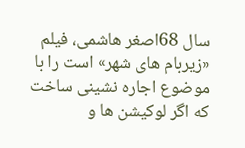سال 68اصغر هاشمی، فیلم «زیربام های شهر» است را با موضوع اجاره نشینی ساخت که اگر لوکیشن ها و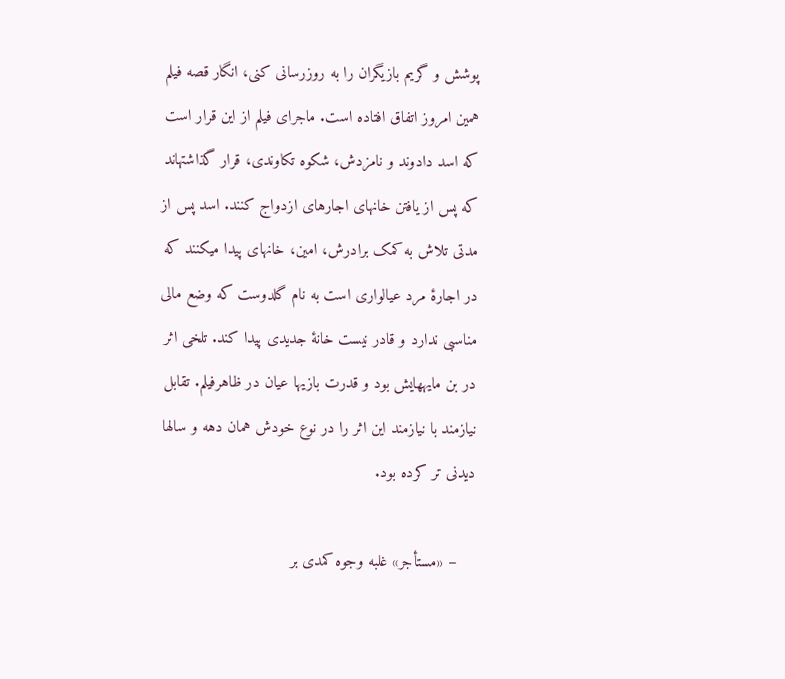پوشش و گریم بازیگران را به روزرسانی کنی، انگار قصه فیلم همین امروز اتفاق افتاده است. ماجرای فیلم از این قرار است که اسد دادوند و نامزدش، شکوه تکاوندی، قرار گذاشتهاند که پس از یافتن خانهای اجارهای ازدواج کنند. اسد پس از مدتی تلاش به کمک برادرش، امین، خانهای پیدا میکنند که در اجارهٔ مرد عیالواری است به نام گلدوست که وضع مالی مناسبی ندارد و قادر نیست خانهٔ جدیدی پیدا کند. تلخی اثر در بن مایههایش بود و قدرت بازیها عیان در ظاهرفیلم. تقابل نیازمند با نیازمند این اثر را در نوع خودش همان دهه و سالها دیدنی تر کرده بود.

    – «مستأجر» غلبه وجوه کمدی بر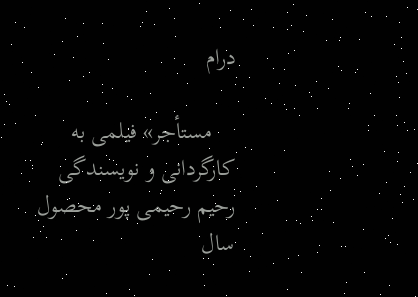درام

    مستأجر» فیلمی به کارگردانی و نویسندگی رحیم رحیمی پور محصول سال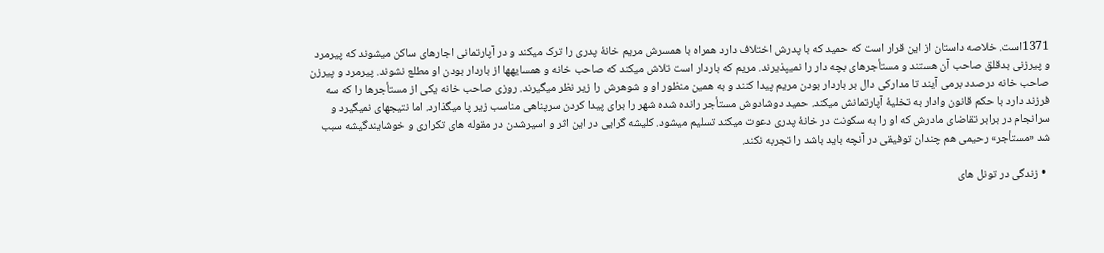1371است. خلاصه داستان از این قرار است که حمید که با پدرش اختلاف دارد همراه با همسرش مریم خانهٔ پدری را ترک میکند و در آپارتمانی اجارهای ساکن میشوند که پیرمرد و پیرزنی بدقلق صاحب آن هستند و مستأجرهای بچه دار را نمیپذیرند. مریم که باردار است تلاش میکند که صاحب خانه و همسایهها از باردار بودن او مطلع نشوند. پیرمرد و پیرزن صاحب خانه درصدد برمی آیند تا مدارکی دال بر باردار بودن مریم پیدا کنند و به همین منظور او و شوهرش را زیر نظر میگیرند. روزی صاحب خانه یکی از مستأجرها را که سه فرزند دارد با حکم قانون وادار به تخلیهٔ آپارتمانش میکند. حمید دوشادوش مستأجر رانده شده شهر را برای پیدا کردن سرپناهی مناسب زیر پا میگذارد. اما نتیجهای نمیگیرد و سرانجام در برابر تقاضای مادرش که او را به سکونت در خانهٔ پدری دعوت میکند تسلیم میشود. کلیشه گرایی در این اثر و اسیرشدن در مقوله های تکراری و خوشایندگیشه سبب شد «مستأجر» رحیمی هم چندان توفیقی در آنچه باید باشد را تجربه نکند.

  • زندگی در تونل های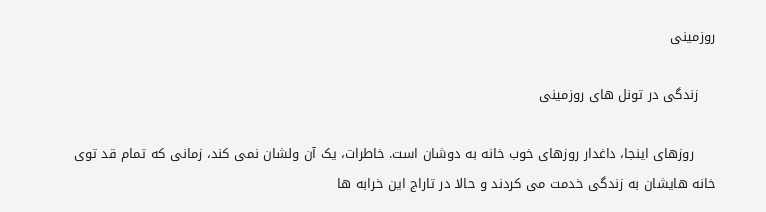روزمینی

    زندگی در تونل های روزمینی

     روزهای اینجا، داغدار روزهای خوب خانه به دوشان است. خاطرات، یک آن ولشان نمی کند، زمانی که تمام قد توی خانه هایشان به زندگی خدمت می کردند و حالا در تاراج این خرابه ها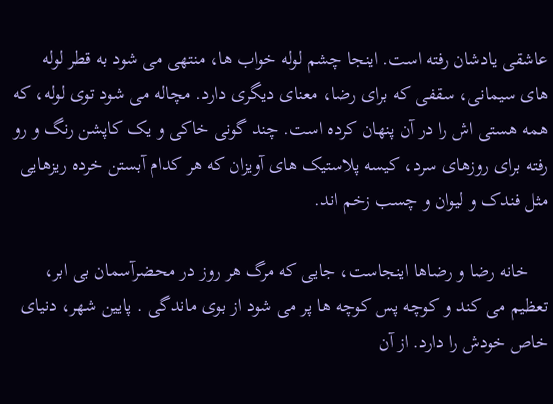عاشقی یادشان رفته است. اینجا چشم لوله خواب ها، منتهی می شود به قطر لوله های سیمانی، سقفی که برای رضا، معنای دیگری دارد. مچاله می شود توی لوله، که همه هستی اش را در آن پنهان کرده است. چند گونی خاکی و یک کاپشن رنگ و رو رفته برای روزهای سرد، کیسه پلاستیک های آویزان که هر کدام آبستن خرده ریزهایی مثل فندک و لیوان و چسب زخم اند.

    خانه رضا و رضاها اینجاست، جایی که مرگ هر روز در محضرآسمان بی ابر، تعظیم می کند و کوچه پس کوچه ها پر می شود از بوی ماندگی . پایین شهر، دنیای خاص خودش را دارد. از آن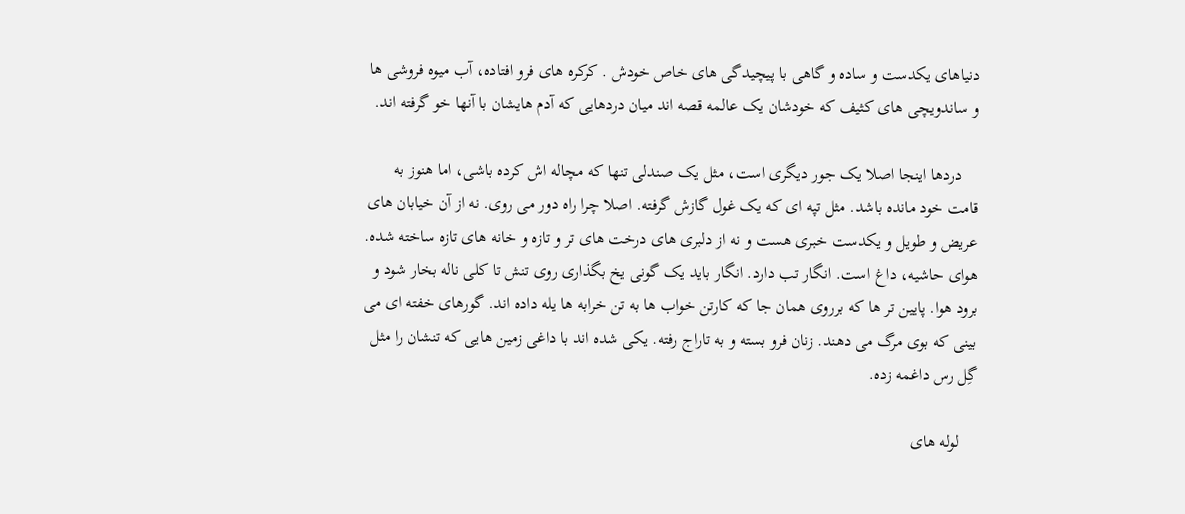دنیاهای یکدست و ساده و گاهی با پیچیدگی های خاص خودش . کرکره های فرو افتاده، آب میوه فروشی ها و ساندویچی های کثیف که خودشان یک عالمه قصه اند میان دردهایی که آدم هایشان با آنها خو گرفته اند.

    دردها اینجا اصلا یک جور دیگری است، مثل یک صندلی تنها که مچاله اش کرده باشی، اما هنوز به قامت خود مانده باشد. مثل تپه ای که یک غول گازش گرفته. اصلا چرا راه دور می روی. نه از آن خیابان های عریض و طویل و یکدست خبری هست و نه از دلبری های درخت های تر و تازه و خانه های تازه ساخته شده. هوای حاشیه، داغ است. انگار تب دارد. انگار باید یک گونی یخ بگذاری روی تنش تا کلی ناله بخار شود و برود هوا. پایین تر ها که برروی همان جا که کارتن خواب ها به تن خرابه ها یله داده اند. گورهای خفته ای می بینی که بوی مرگ می دهند. زنان فرو بسته و به تاراج رفته. یکی شده اند با داغی زمین هایی که تنشان را مثل گِل رس داغمه زده.

    لوله های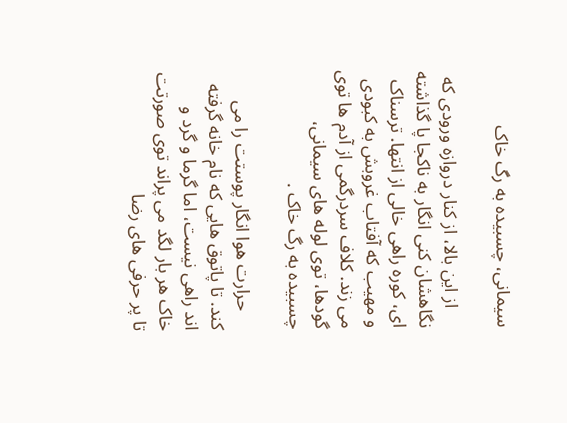سیمانی، چسبیده به رگ خاک

    از این بالا، از کنار دروازه ورودی که نگاهشان کنی انگار به ناکجا پا گذاشته ای، کوره راهی خالی از انتها. ترسناک و مهیب که آفتاب غروبش به کبودی می زند. کلاف سردرگمی از آدم ها توی گودها، توی لوله های سیمانی، چسبیده به رگ خاک .

    حرارت هوا انگار پوستت را می کند. تا پاتوق هایی که نام خانه گرفته اند راهی نیست، اما گرما و گرد و خاک هر بار لگد می پراند توی صورتت تا پر حرفی های رضا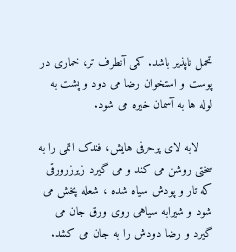تحمل ناپذیر باشد. کمی آنطرف تر، خماری در پوست و استخوان رضا می دود و پشت به لوله ها به آسمان خیره می شود.

    لابه لای پرحرفی هایش، فندک اتمی را به سختی روشن می کند و می گیرد زیرزرورقی که تار و پودش سیاه شده ، شعله پخش می شود و شیرابه سیاهی روی ورق جان می گیرد و رضا دودش را به جان می کشد.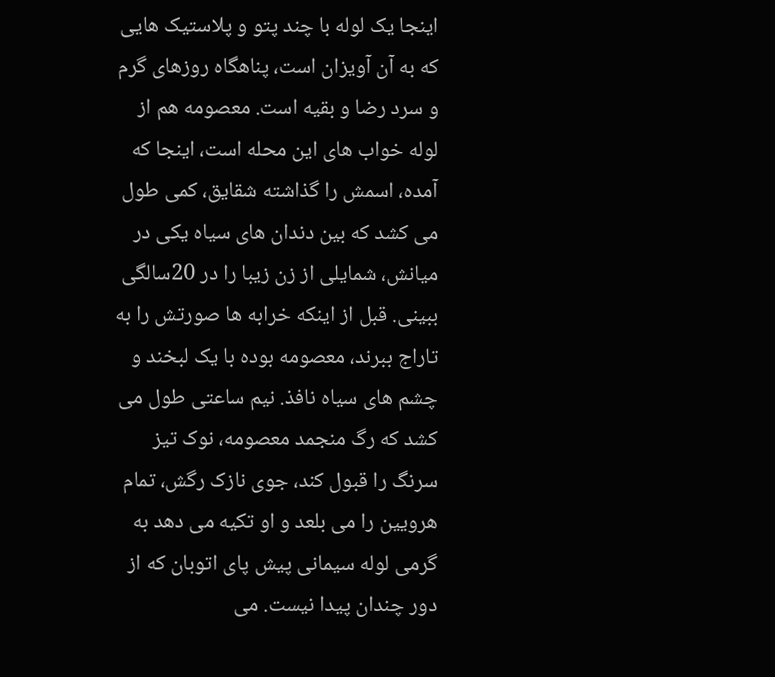اینجا یک لوله با چند پتو و پلاستیک هایی که به آن آویزان است، پناهگاه روزهای گرم و سرد رضا و بقیه است. معصومه هم از لوله خواب های این محله است، اینجا که آمده، اسمش را گذاشته شقایق، کمی طول می کشد که بین دندان های سیاه یکی در میانش، شمایلی از زن زیبا را در 20سالگی ببینی. قبل از اینکه خرابه ها صورتش را به تاراج ببرند، معصومه بوده با یک لبخند و چشم های سیاه نافذ. نیم ساعتی طول می کشد که رگ منجمد معصومه، نوک تیز سرنگ را قبول کند، جوی نازک رگش، تمام هرویین را می بلعد و او تکیه می دهد به گرمی لوله سیمانی پیش پای اتوبان که از دور چندان پیدا نیست. می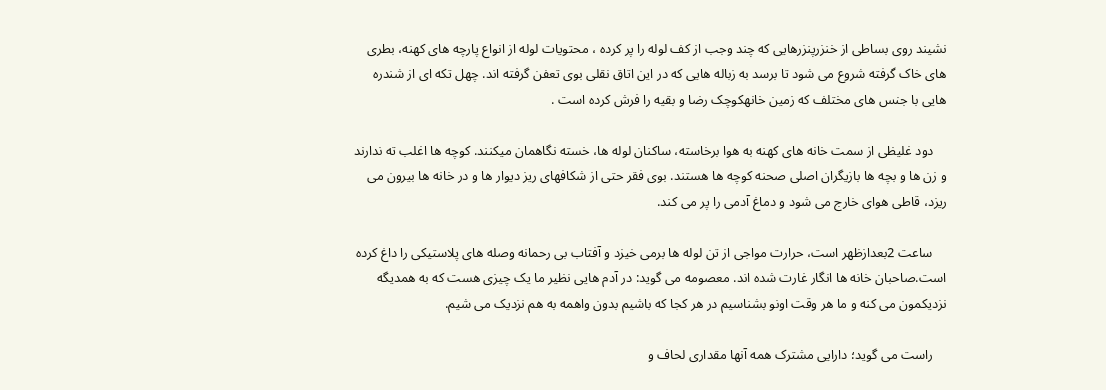نشیند روی بساطی از خنزرپنزرهایی که چند وجب از کف لوله را پر کرده ، محتویات لوله از انواع پارچه های کهنه، بطری های خاک گرفته شروع می شود تا برسد به زباله هایی که در این اتاق نقلی بوی تعفن گرفته اند. چهل تکه ای از شندره هایی با جنس های مختلف که زمین خانهکوچک رضا و بقیه را فرش کرده است .

    دود غلیظی از سمت خانه های کهنه به هوا برخاسته، ساکنان لوله ها، خسته نگاهمان میکنند. کوچه ها اغلب ته ندارند و زن ها و بچه ها بازیگران اصلی صحنه کوچه ها هستند. بوی فقر حتی از شکافهای ریز دیوار ها و در خانه ها بیرون می ریزد، قاطی هوای خارج می شود و دماغ آدمی را پر می کند.

    ساعت 2بعدازظهر است، حرارت مواجی از تن لوله ها برمی خیزد و آفتاب بی رحمانه وصله های پلاستیکی را داغ کرده است.صاحبان خانه ها انگار غارت شده اند. معصومه می گوید: در آدم هایی نظیر ما یک چیزی هست که به همدیگه نزدیکمون می کنه و ما هر وقت اونو بشناسیم در هر کجا که باشیم بدون واهمه به هم نزدیک می شیم.

    راست می گوید؛ دارایی مشترک همه آنها مقداری لحاف و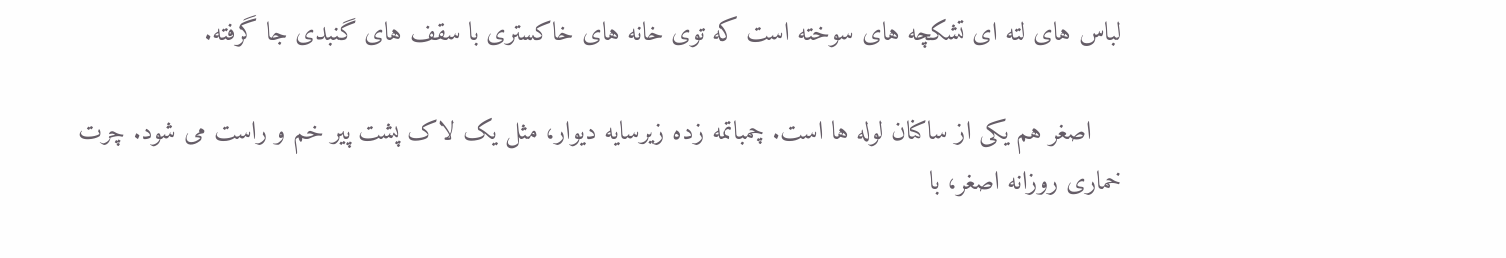لباس های لته ای تشکچه های سوخته است که توی خانه های خاکستری با سقف های گنبدی جا گرفته.

    اصغر هم یکی از ساکنان لوله ها است. چمباتمه زده زیرسایه دیوار، مثل یک لاک پشت پیر خم و راست می شود. چرت خماری روزانه اصغر، با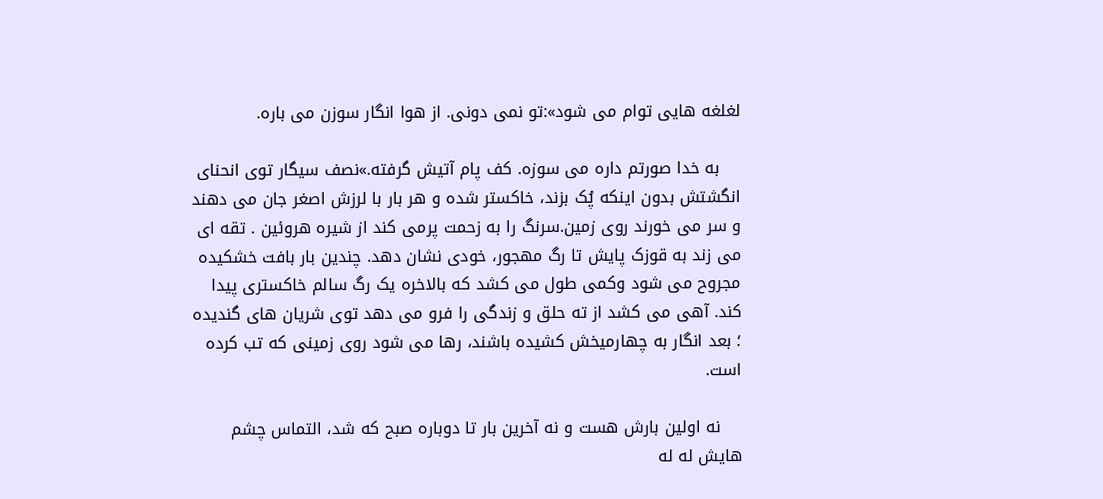لغلغه هایی توام می شود»:تو نمی دونی. از هوا انگار سوزن می باره.

    به خدا صورتم داره می سوزه. کف پام آتیش گرفته.»نصف سیگار توی انحنای انگشتش بدون اینکه پُک بزند، خاکستر شده و هر بار با لرزش اصغر جان می دهند و سر می خورند روی زمین.سرنگ را به زحمت پرمی کند از شیره هروئین . تقه ای می زند به قوزک پایش تا رگ مهجور، خودی نشان دهد. چندین بار بافت خشکیده مجروح می شود وکمی طول می کشد که بالاخره یک رگ سالم خاکستری پیدا کند. آهی می کشد از ته حلق و زندگی را فرو می دهد توی شریان های گندیده ؛ بعد انگار به چهارمیخش کشیده باشند، رها می شود روی زمینی که تب کرده است.

    نه اولین بارش هست و نه آخرین بار تا دوباره صبح که شد، التماس چشم هایش له له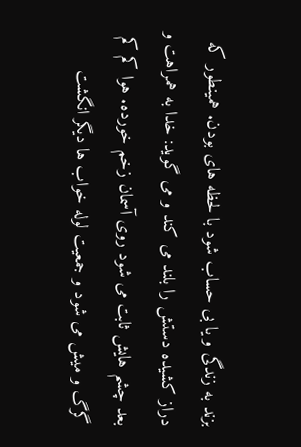بزند به زندگی و یا بی حساب شود با لحظه های بودن. همینطور که دراز کشیده دستش را بلند می کند و می گوید: خدا به همراهت و بعد چشم هایش ثابت می شود روی آسمان زخم خورده. هوا کم کم گرگ و میش می شود و جمعیت لوله خواب ها دیگر انگشت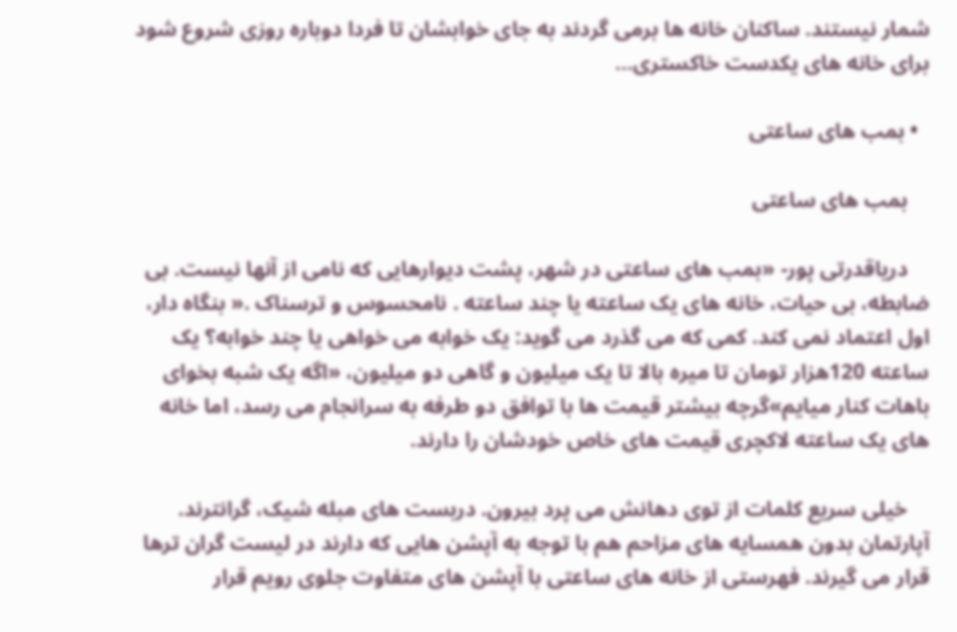شمار نیستند. ساکنان خانه ها برمی گردند به جای خوابشان تا فردا دوباره روزی شروع شود برای خانه های یکدست خاکستری…

  • بمب های ساعتی

    بمب های ساعتی

    دریاقدرتی پور- «بمب های ساعتی در شهر، پشت دیوارهایی که نامی از آنها نیست. بی ضابطه، بی حیات، خانه های یک ساعته یا چند ساعته . نامحسوس و ترسناک .« بنگاه دار، اول اعتماد نمی کند. کمی که می گذرد می گوید: یک خوابه می خواهی یا چند خوابه؟ یک ساعته 120هزار تومان تا میره بالا تا یک میلیون و گاهی دو میلیون، «اگه یک شبه بخوای باهات کنار میایم»گرچه بیشتر قیمت ها با توافق دو طرفه به سرانجام می رسد، اما خانه های یک ساعته لاکچری قیمت های خاص خودشان را دارند.

    خیلی سریع کلمات از توی دهانش می پرد بیرون. دربست های مبله شیک، گرانترند. آپارتمان بدون همسایه های مزاحم هم با توجه به آپشن هایی که دارند در لیست گران ترها قرار می گیرند. فهرستی از خانه های ساعتی با آپشن های متفاوت جلوی رویم قرار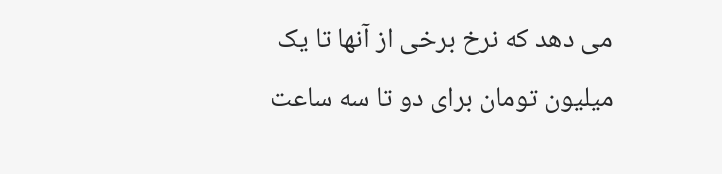می دهد که نرخ برخی از آنها تا یک میلیون تومان برای دو تا سه ساعت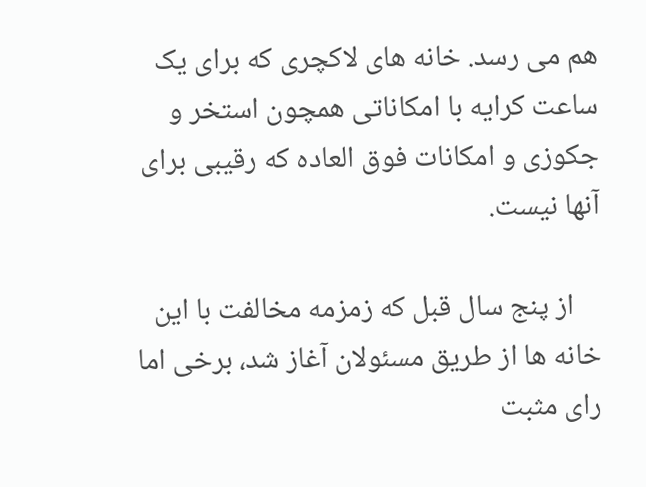هم می رسد. خانه های لاکچری که برای یک ساعت کرایه با امکاناتی همچون استخر و جکوزی و امکانات فوق العاده که رقیبی برای آنها نیست.

    از پنج سال قبل که زمزمه مخالفت با این خانه ها از طریق مسئولان آغاز شد، برخی اما رای مثبت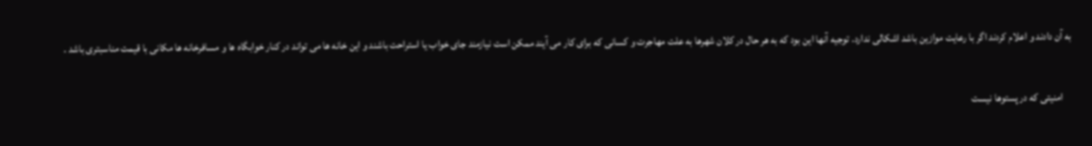به آن دادند و اعلام کردند اگر با رعایت موازین باشد اشکالی ندارد. توجیه آنها این بود که به هر حال در کلان شهرها به علت مهاجرت و کسانی که برای کار می آیند ممکن است نیازمند جای خواب یا استراحت باشند و این خانه ها می تواند در کنار خوابگاه ها و مسافرخانه ها مکانی با قیمت مناسبتری باشد .

    امنیتی که در پستوها نیست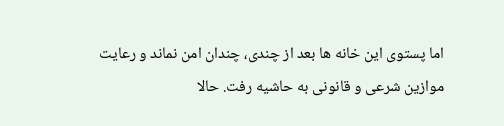اما پستوی این خانه ها بعد از چندی، چندان امن نماند و رعایت موازین شرعی و قانونی به حاشیه رفت. حالا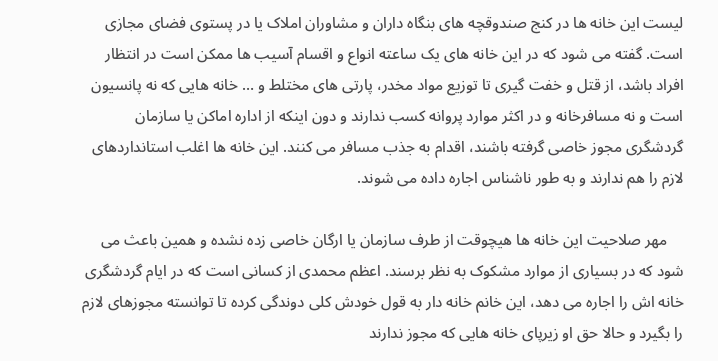لیست این خانه ها در کنج صندوقچه های بنگاه داران و مشاوران املاک یا در پستوی فضای مجازی است. گفته می شود که در این خانه های یک ساعته انواع و اقسام آسیب ها ممکن است در انتظار افراد باشد، از قتل و خفت گیری تا توزیع مواد مخدر، پارتی های مختلط و … خانه هایی که نه پانسیون است و نه مسافرخانه و در اکثر موارد پروانه کسب ندارند و دون اینکه از اداره اماکن یا سازمان گردشگری مجوز خاصی گرفته باشند، اقدام به جذب مسافر می کنند. این خانه ها اغلب استانداردهای لازم را هم ندارند و به طور ناشناس اجاره داده می شوند.

    مهر صلاحیت این خانه ها هیچوقت از طرف سازمان یا ارگان خاصی زده نشده و همین باعث می شود که در بسیاری از موارد مشکوک به نظر برسند. اعظم محمدی از کسانی است که در ایام گردشگری خانه اش را اجاره می دهد، این خانم خانه دار به قول خودش کلی دوندگی کرده تا توانسته مجوزهای لازم را بگیرد و حالا حق او زیرپای خانه هایی که مجوز ندارند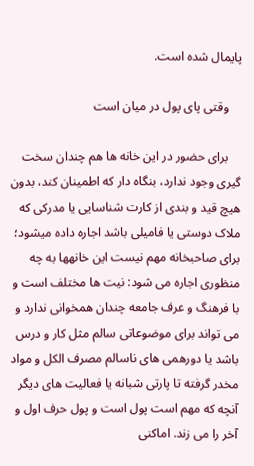پایمال شده است.

    وقتی پای پول در میان است

    برای حضور در این خانه ها هم چندان سخت گیری وجود ندارد، بنگاه دار که اطمینان کند، بدون هیچ قید و بندی از کارت شناسایی یا مدرکی که ملاک دوستی یا فامیلی باشد اجاره داده میشود؛ برای صاحبخانه مهم نیست این خانهها به چه منظوری اجاره می شود: نیت ها مختلف است و با فرهنگ و عرف جامعه چندان همخوانی ندارد و می تواند برای موضوعاتی سالم مثل کار و درس باشد یا دورهمی های ناسالم مصرف الکل و مواد مخدر گرفته تا پارتی شبانه یا فعالیت های دیگر آنچه که مهم است پول است و پول حرف اول و آخر را می زند. اماکنی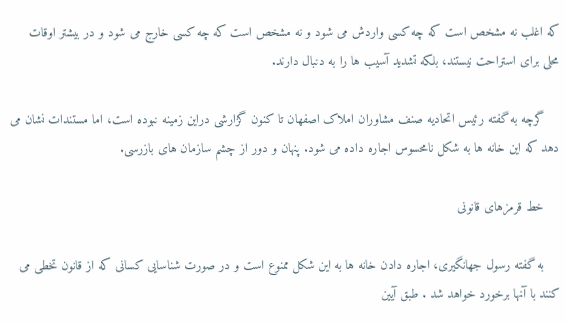که اغلب نه مشخص است که چه کسی واردش می شود و نه مشخص است که چه کسی خارج می شود و در بیشتر اوقات محلی برای استراحت نیستند، بلکه تشدید آسیب ها را به دنبال دارند.

    گرچه به گفته رئیس اتحادیه صنف مشاوران املاک اصفهان تا کنون گزارشی دراین زمینه نبوده است، اما مستندات نشان می دهد که این خانه ها به شکل نامحسوس اجاره داده می شود. پنهان و دور از چشم سازمان های بازرسی.

    خط قرمزهای قانونی

    به گفته رسول جهانگیری، اجاره دادن خانه ها به این شکل ممنوع است و در صورت شناسایی کسانی که از قانون تخطی می کنند با آنها برخورد خواهد شد . طبق آیین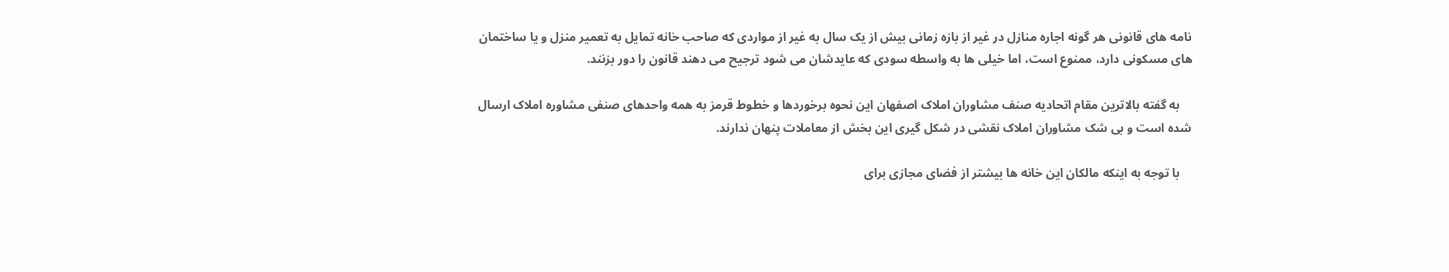نامه های قانونی هر گونه اجاره منازل در غیر از بازه زمانی بیش از یک سال به غیر از مواردی که صاحب خانه تمایل به تعمیر منزل و یا ساختمان های مسکونی دارد، ممنوع است، اما خیلی ها به واسطه سودی که عایدشان می شود ترجیح می دهند قانون را دور بزنند.

    به گفته بالاترین مقام اتحادیه صنف مشاوران املاک اصفهان این نحوه برخوردها و خطوط قرمز به همه واحدهای صنفی مشاوره املاک ارسال شده است و بی شک مشاوران املاک نقشی در شکل گیری این بخش از معاملات پنهان ندارند.

    با توجه به اینکه مالکان این خانه ها بیشتر از فضای مجازی برای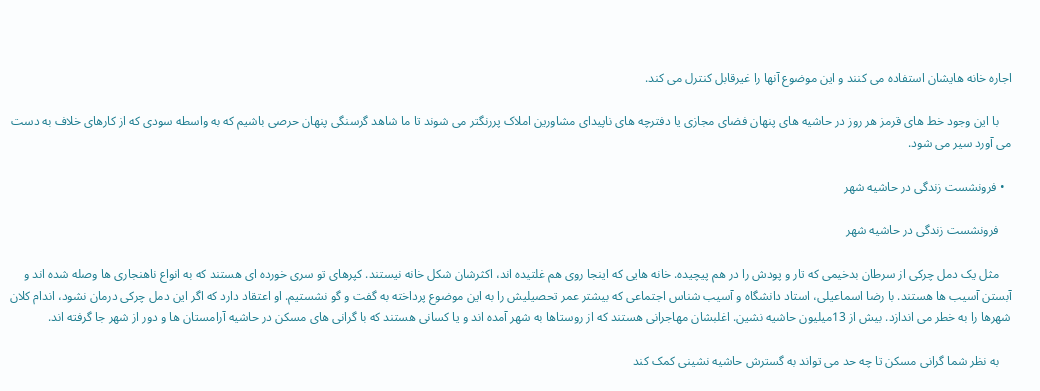اجاره خانه هایشان استفاده می کنند و این موضوع آنها را غیرقابل کنترل می کند.

    با این وجود خط های قرمز هر روز در حاشیه های پنهان فضای مجازی یا دفترچه های ناپیدای مشاورین املاک پررنگتر می شوند تا ما شاهد گرسنگی پنهان حرصی باشیم که به واسطه سودی که از کارهای خلاف به دست می آورد سیر می شود.

  • فرونشست زندگی در حاشیه شهر

    فرونشست زندگی در حاشیه شهر

    مثل یک دمل چرکی از سرطان بدخیمی که تار و پودش را در هم پیچیده. خانه هایی که اینجا روی هم غلتیده اند، اکثرشان شکل خانه نیستند. کپرهای تو سری خورده ای هستند که به انواع ناهنجاری ها وصله شده اند و آبستن آسیب ها هستند. با رضا اسماعیلی، استاد دانشگاه و آسیب شناس اجتماعی که بیشتر عمر تحصیلیش را به این موضوع پرداخته به گفت و گو نشستیم. او اعتقاد دارد که اگر این دمل چرکی درمان نشود، اندام کلان شهرها را به خطر می اندازد. بیش از 13میلیون حاشیه نشین. اغلبشان مهاجرانی هستند که از روستاها به شهر آمده اند و یا کسانی هستند که با گرانی های مسکن در حاشیه آرامستان ها و دور از شهر جا گرفته اند.

    به نظر شما گرانی مسکن تا چه حد می تواند به گسترش حاشیه نشینی کمک کند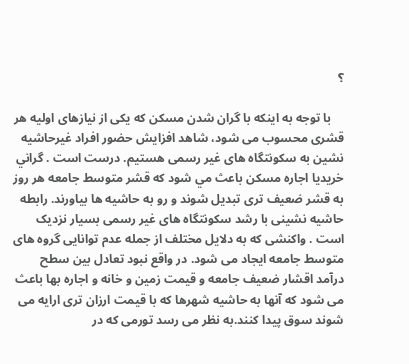؟

    با توجه به اینکه با گران شدن مسکن که یکی از نیازهای اولیه هر قشری محسوب می شود، شاهد افزایش حضور افراد غیرحاشیه نشین به سکونتگاه های غیر رسمی هستیم. درست است . گراني خریدیا اجاره مسکن باعث مي شود که قشر متوسط جامعه هر روز به قشر ضعیف تری تبدیل شوند و رو به حاشیه ها بیاورند. رابطه حاشیه نشینی با رشد سکونتگاه های غیر رسمی بسیار نزدیک است . واکنشی که به دلایل مختلف از جمله عدم توانایی گروه های متوسط جامعه ایجاد می شود. در واقع نبود تعادل بین سطح درآمد اقشار ضعیف جامعه و قیمت زمین و خانه و اجاره بها باعث می شود که آنها به حاشیه شهرها که با قیمت ارزان تری ارایه می شوند سوق پیدا کنند.به نظر می رسد تورمی که در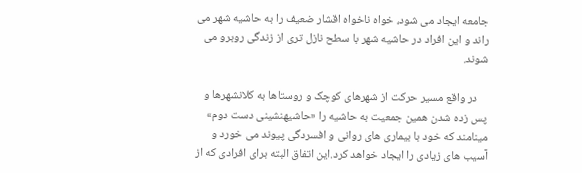جامعه ایجاد می شود، خواه ناخواه اقشار ضعیف را به حاشیه شهر می راند و این افراد در حاشیه شهر با سطح نازل تری از زندگی روبرو می شوند.

    در واقع مسیر حرکت از شهرهای کوچک و روستاها به کلانشهرها و پس زده شدن همین جمعیت به حاشیه را «حاشیهنشینی دست دوم» مینامند که خود با بیماری های روانی و افسردگی پیوند می خورد و آسیب های زیادی را ایجاد خواهد کرد.این اتفاق البته برای افرادی که از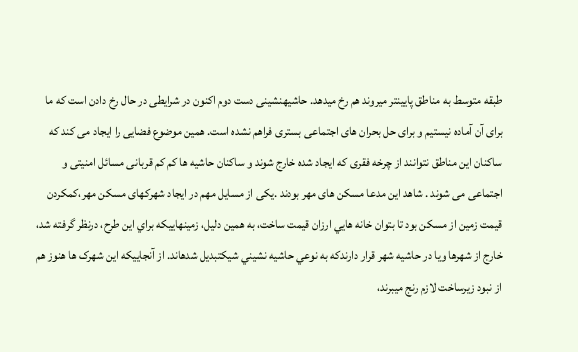طبقه متوسط به مناطق پایینتر میروند هم رخ میدهد. حاشیهنشینی دست دوم اکنون در شرایطی در حال رخ دادن است که ما برای آن آماده نیستیم و برای حل بحران های اجتماعی بستری فراهم نشده است. همین موضوع فضایی را ایجاد می کند که ساکنان این مناطق نتوانند از چرخه فقری که ایجاد شده خارج شوند و ساکنان حاشیه ها کم کم قربانی مسائل امنیتی و اجتماعی می شوند . شاهد این مدعا مسکن های مهر بودند .یکی از مسایل مهم در ایجاد شهرکهای مسکن مهر،کمکردن قیمت زمین از مسکن بود تا بتوان خانه هایي ارزان قیمت ساخت، به همین دلیل، زمینهایيکه براي این طرح، درنظر گرفته شد، خارج از شهرها ویا در حاشیه شهر قرار دارندکه به نوعي حاشیه نشیني شیکتبدیل شدهاند. از آنجایيکه این شهرک ها هنوز هم از نبود زیرساخت لازم رنج ميبرند،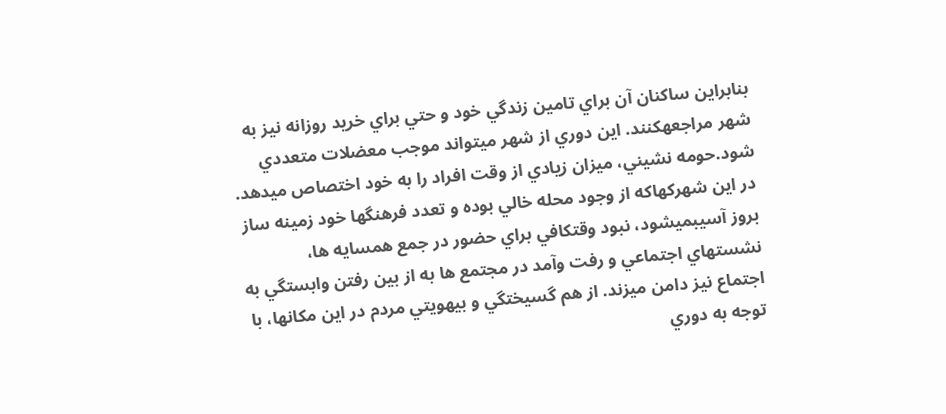بنابراین ساکنان آن براي تامین زندگي خود و حتي براي خرید روزانه نیز به شهر مراجعهکنند. این دوري از شهر ميتواند موجب معضلات متعددي شود.حومه نشیني، میزان زیادي از وقت افراد را به خود اختصاص ميدهد. در این شهرکهاکه از وجود محله خالي بوده و تعدد فرهنگها خود زمینه ساز بروز آسیبميشود، نبود وقتکافي براي حضور در جمع همسایه ها، نشستهاي اجتماعي و رفت وآمد در مجتمع ها به از بین رفتن وابستگي به اجتماع نیز دامن ميزند. از هم گسیختگي و بيهویتي مردم در این مکانها، با توجه به دوري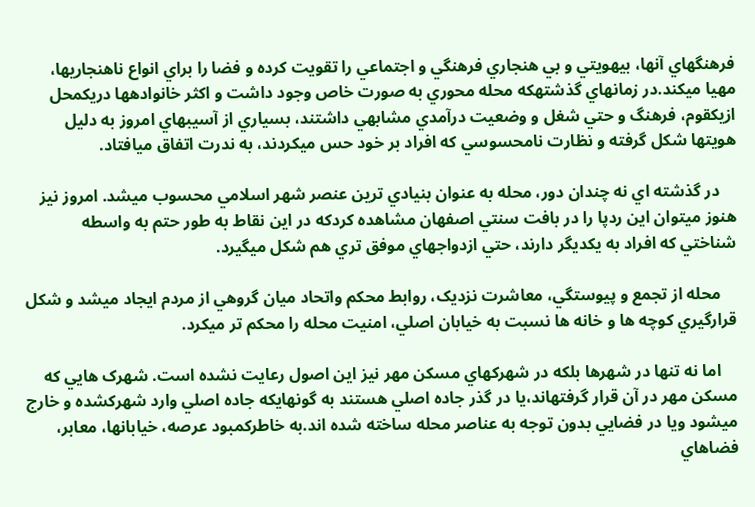فرهنگهاي آنها، بيهویتي و بي هنجاري فرهنگي و اجتماعي را تقویت کرده و فضا را براي انواع ناهنجاريها، مهیا ميکند.در زمانهاي گذشتهکه محله محوري به صورت خاص وجود داشت و اکثر خانوادهها دریکمحل ازیکقوم، فرهنگ و حتي شغل و وضعیت درآمدي مشابهي داشتند، بسیاري از آسیبهاي امروز به دلیل هویتها شکل گرفته و نظارت نامحسوسي که افراد بر خود حس ميکردند، به ندرت اتفاق ميافتاد.

    در گذشته اي نه چندان دور، محله به عنوان بنیادي ترین عنصر شهر اسلامي محسوب ميشد. امروز نیز هنوز ميتوان این ردپا را در بافت سنتي اصفهان مشاهده کردکه در این نقاط به طور حتم به واسطه شناختي که افراد به یکدیگر دارند، حتي ازدواجهاي موفق تري هم شکل ميگیرد.

    محله از تجمع و پیوستگي، معاشرت نزدیک، روابط محکم واتحاد میان گروهي از مردم ایجاد ميشد و شکل قرارگیري کوچه ها و خانه ها نسبت به خیابان اصلي، امنیت محله را محکم تر ميکرد.

    اما نه تنها در شهرها بلکه در شهرکهاي مسکن مهر نیز این اصول رعایت نشده است. شهرک هایي که مسکن مهر در آن قرار گرفتهاند،یا در گذر جاده اصلي هستند به گونهايکه جاده اصلي وارد شهرکشده و خارج ميشود ویا در فضایي بدون توجه به عناصر محله ساخته شده اند.به خاطرکمبود عرصه، خیابانها، معابر، فضاهاي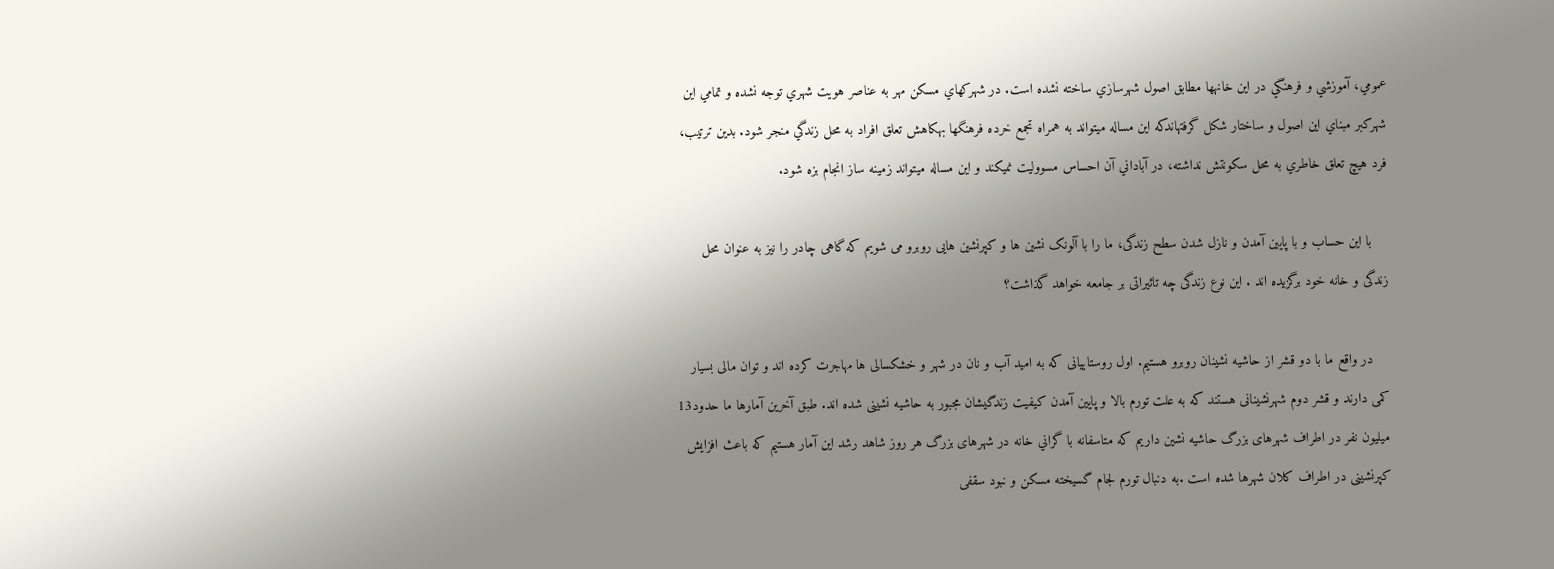عمومي، آموزشي و فرهنگي در این خانهها مطابق اصول شهرسازي ساخته نشده است. در شهرکهاي مسکن مهر به عناصر هویت شهري توجه نشده و تمامي این شهرکبر مبناي این اصول و ساختار شکل گرفتهاندکه این مساله ميتواند به همراه تجمع خرده فرهنگها بهکاهش تعلق افراد به محل زندگي منجر شود. بدین ترتیب، فرد هیچ تعلق خاطري به محل سکونتش نداشته، در آباداني آن احساس مسوولیت نميکند و این مساله ميتواند زمینه ساز انجام بزه شود.

    با این حساب و با پایین آمدن و نازل شدن سطح زندگی، ما را با آلونک نشین ها و کپرنشین هایی روبرو می شویم که گاهی چادر را نیز به عنوان محل زندگی و خانه خود برگزیده اند . این نوع زندگی چه تاثیراتی بر جامعه خواهد گذاشت؟

    در واقع ما با دو قشر از حاشیه نشینان روبرو هستیم. اول روستاییانی که به امید آب و نان در شهر و خشکسالی ها مهاجرت کرده اند و توان مالی بسیار کمی دارند و قشر دوم شهرنشینانی هستند که به علت تورم بالا و پایین آمدن کیفیت زندگیشان مجبور به حاشیه نشینی شده اند. طبق آخرین آمارها ما حدود13 میلیون نفر در اطراف شهرهای بزرگ حاشیه نشین داریم که متاسفانه با گراني خانه در شهرهای بزرگ هر روز شاهد رشد این آمار هستیم که باعث افزایش کپرنشینی در اطراف کلان شهرها شده است .به دنبال تورم لجام گسیخته مسکن و نبود سقفی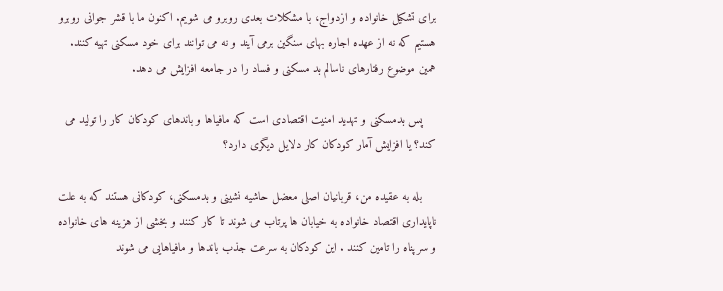برای تشکیل خانواده و ازدواج، با مشکلات بعدی روبرو می شویم. اکنون ما با قشر جوانی روبرو هستیم که نه از عهده اجاره بهای سنگین برمی آیند و نه می توانند برای خود مسکنی تهیه کنند. همین موضوع رفتارهای ناسالم بد مسکنی و فساد را در جامعه افزایش می دهد.

    پس بدمسکنی و تهدید امنیت اقتصادی است که مافیاها و باندهای کودکان کار را تولید می کند؟ یا افزایش آمار کودکان کار دلایل دیگری دارد؟

    بله به عقیده من، قربانیان اصلی معضل حاشیه نشینی و بدمسکنی، کودکانی هستند که به علت ناپایداری اقتصاد خانواده به خیابان ها پرتاب می شوند تا کار کنند و بخشی از هزینه های خانواده و سرپناه را تامین کنند . این کودکان به سرعت جذب باندها و مافیاهایی می شوند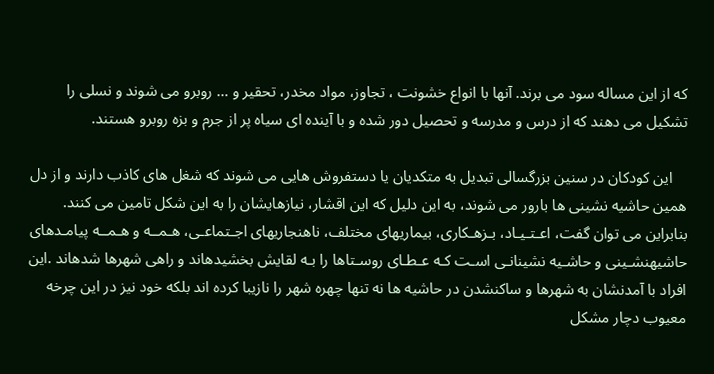که از این مساله سود می برند. آنها با انواع خشونت ، تجاوز، مواد مخدر، تحقیر و … روبرو می شوند و نسلی را تشکیل می دهند که از درس و مدرسه و تحصیل دور شده و با آینده ای سیاه پر از جرم و بزه روبرو هستند.

    این کودکان در سنین بزرگسالی تبدیل به متکدیان یا دستفروش هایی می شوند که شغل های کاذب دارند و از دل همین حاشیه نشینی ها بارور می شوند، به این دلیل که این اقشار، نیازهایشان را به این شکل تامین می کنند. بنابراین می توان گفت، اعـتـیـاد، بـزهـکاری، بیماریهای مختلف، ناهنجاریهای اجـتماعـی، هـمــه و هـمــه پیامـدهای حاشیهنشـینی و حاشـیه نشینانـی اسـت کـه عـطـای روسـتاها را بـه لقایش بخشیدهاند و راهی شهرها شدهاند .این افراد با آمدنشان به شهرها و ساکنشدن در حاشیه ها نه تنها چهره شهر را نازیبا کرده اند بلکه خود نیز در این چرخه معیوب دچار مشکل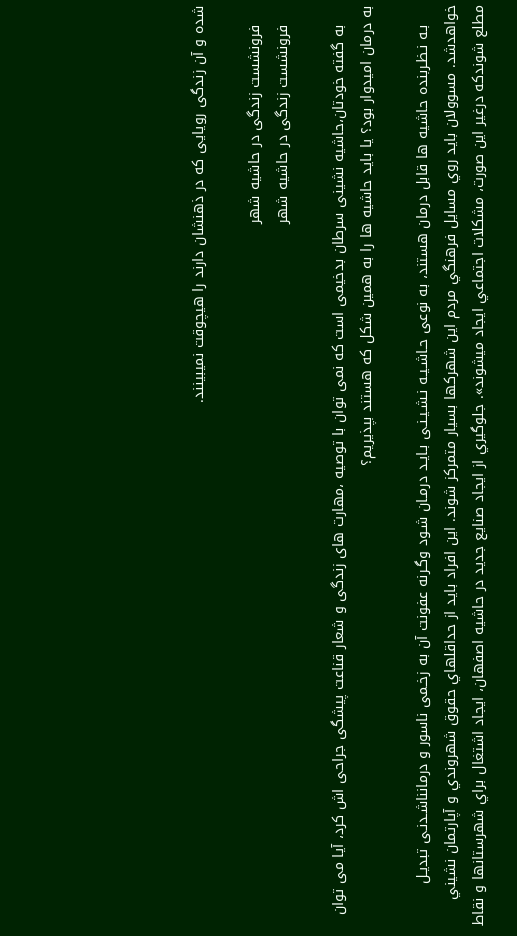شده و آن زندگی رویایی که در ذهنشان دارند را هیچوقت نمیبینند.

    فرونشست زندگی در حاشیه شهر
    فرونشست زندگی در حاشیه شهر

    به گفته خودتان،حاشیه نشینی سرطان بدخیمی است که نمی توان با توصیه ،مهارت های زندگی و شعار قناعت پیشگی جراحی اش کرد، آیا می توان به درمان امیدوار بود؟ یا باید حاشیه ها را به همین شکل که هستند بپذیریم؟

    بـه نـظـربنده حاشیه ها قابل درمان هستند، به نوعی حـاشـیـه نـشـیـنـی بـایـد درمـان شـود وگـرنه عفونت آن به زخـمی ناسور و درمانناشـدنـی تبدیـل خواهدشد. مسوولان باید روي مسایل فرهنگي مردم این شهرکها بسیار متمرکز شوند. این افراد باید از حداقلهاي حقوق شهروندي و آپارتمان نشیني مطلع شوندکه درغیر این صورت، مشکلات اجتماعي ایجاد ميشوند». جلوگیري از ایجاد صنایع جدید در حاشیه اصفهان، ایجاد اشتغال براي شهرستانها و نقاط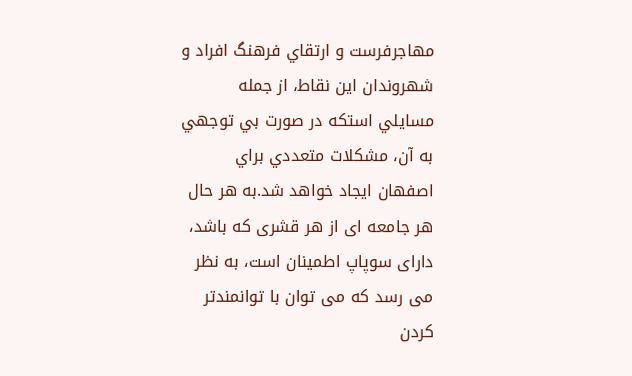مهاجرفرست و ارتقاي فرهنگ افراد و شهروندان این نقاط، از جمله مسایلي استکه در صورت بي توجهي به آن، مشکلات متعددي براي اصفهان ایجاد خواهد شد.به هر حال هر جامعه ای از هر قشری که باشد، دارای سوپاپ اطمینان است، به نظر می رسد که می توان با توانمندتر کردن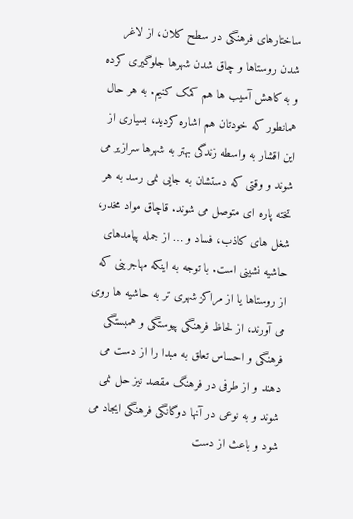ساختارهای فرهنگی در سطح کلان، از لاغر شدن روستاها و چاق شدن شهرها جلوگیری کرده و به کاهش آسیب ها هم کمک کنیم. به هر حال همانطور که خودتان هم اشاره کردید، بسیاری از این اقشار به واسطه زندگی بهتر به شهرها سرازیر می شوند و وقتی که دستشان به جایی نمی رسد به هر تخته پاره ای متوصل می شوند. قاچاق مواد مخدر، شغل های کاذب، فساد و … از جمله پیامدهای حاشیه نشینی است. با توجه به اینکه مهاجرینی که از روستاها یا از مراکز شهری تر به حاشیه ها روی می آورند، از لحاظ فرهنگی پیوستگی و همبستگی فرهنگی و احساس تعلق به مبدا را از دست می دهند و از طرفی در فرهنگ مقصد نیز حل نمی شوند و به نوعی در آنها دوگانگی فرهنگی ایجاد می شود و باعث از دست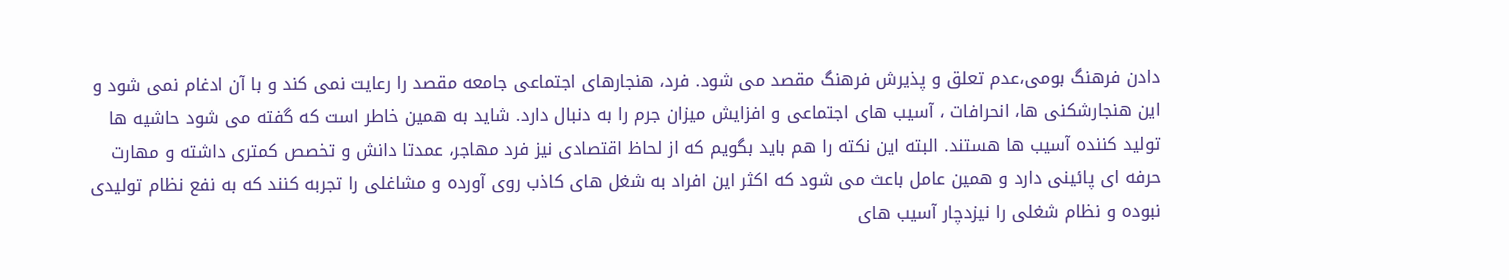دادن فرهنگ بومی،عدم تعلق و پذیرش فرهنگ مقصد می شود. فرد، هنجارهای اجتماعی جامعه مقصد را رعایت نمی کند و با آن ادغام نمی شود و این هنجارشکنی ها، انحرافات ، آسیب های اجتماعی و افزایش میزان جرم را به دنبال دارد. شاید به همین خاطر است که گفته می شود حاشیه ها تولید کننده آسیب ها هستند. البته این نکته را هم باید بگویم که از لحاظ اقتصادی نیز فرد مهاجر، عمدتا دانش و تخصص کمتری داشته و مهارت حرفه ای پائینی دارد و همین عامل باعث می شود که اکثر این افراد به شغل های کاذب روی آورده و مشاغلی را تجربه کنند که به نفع نظام تولیدی نبوده و نظام شغلی را نیزدچار آسیب های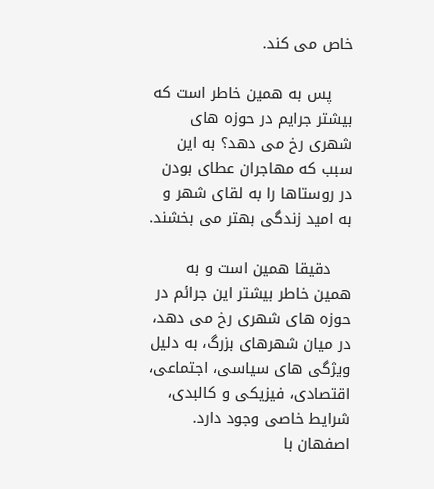خاص می کند.

    پس به همین خاطر است که بیشتر جرایم در حوزه های شهری رخ می دهد؟ به این سبب که مهاجران عطای بودن در روستاها را به لقای شهر و به امید زندگی بهتر می بخشند.

    دقیقا همین است و به همین خاطر بیشتر این جرائم در حوزه های شهری رخ می دهد، در میان شهرهای بزرگ، به دلیل ویژگی های سیاسی، اجتماعی، اقتصادی، فیزیکی و کالبدی، شرایط خاصی وجود دارد. اصفهان با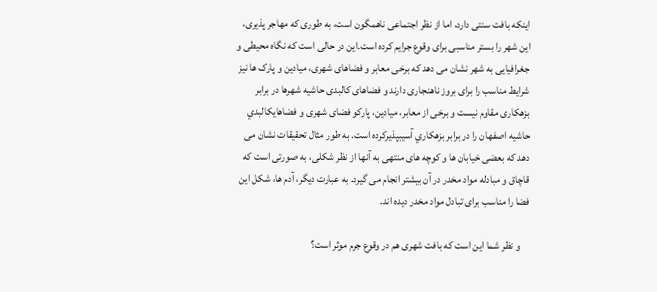اینکه بافت سنتی دارد، اما از نظر اجتماعی ناهمگون است، به طوری که مهاجر پذیری، این شهر را بستر مناسبی برای وقوع جرایم کرده است.این در حالی است که نگاه محیطی و جغرافیایی به شهر نشان می دهد که برخی معابر و فضاهای شهری، میادین و پارک ها نیز شرایط مناسب را برای بروز ناهنجاری دارند و فضاهای کالبدی حاشیه شهرها در برابر بزهکاری مقاوم نیست و برخی از معابر، میادین، پارکو فضای شهری و فضاهايکالبدي حاشیه اصفهان را در برابر بزهکاري آسیبپذیرکرده است. به طور مثال تحقیقات نشان می دهد که بعضی خیابان ها و کوچه های منتهی به آنها از نظر شکلی، به صورتی است که قاچاق و مبادله مواد مخدر در آن بیشتر انجام می گیرد. به عبارت دیگر، آدم ها، شکل این فضا را مناسب برای تبادل مواد مخدر دیده اند.

    و نظر شما این است که بافت شهری هم در وقوع جرم موثر است؟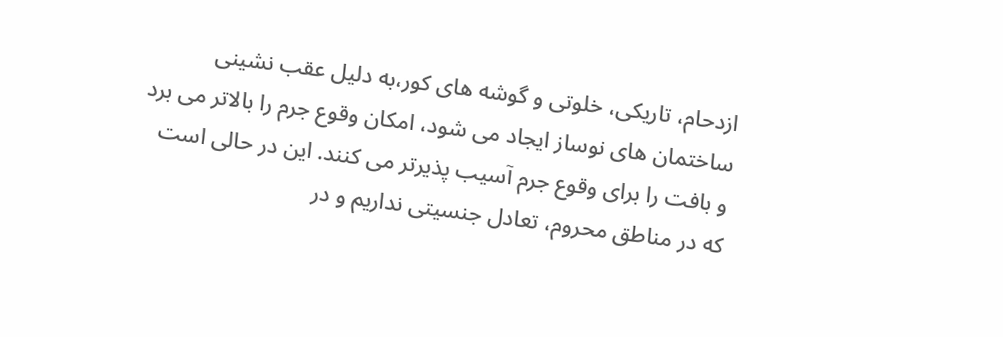ازدحام، تاریکی، خلوتی و گوشه های کور،به دلیل عقب نشینی ساختمان های نوساز ایجاد می شود، امکان وقوع جرم را بالاتر می برد و بافت را برای وقوع جرم آسیب پذیرتر می کنند. این در حالی است که در مناطق محروم، تعادل جنسیتی نداریم و در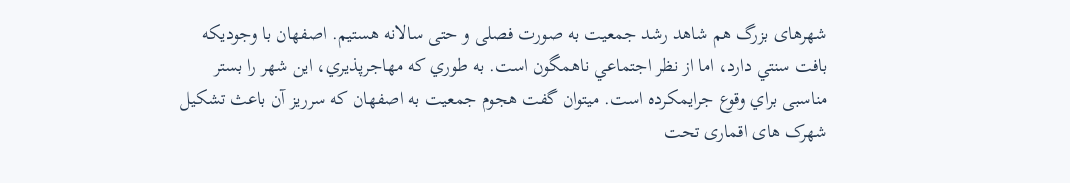شهرهای بزرگ هم شاهد رشد جمعیت به صورت فصلی و حتی سالانه هستیم. اصفهان با وجودیکه بافت سنتي دارد، اما از نظر اجتماعي ناهمگون است. به طوري که مهاجرپذیري، این شهر را بستر مناسبی براي وقوع جرایمکرده است. میتوان گفت هجوم جمعیت به اصفهان که سرریز آن باعث تشکیل شهرک های اقماری تحت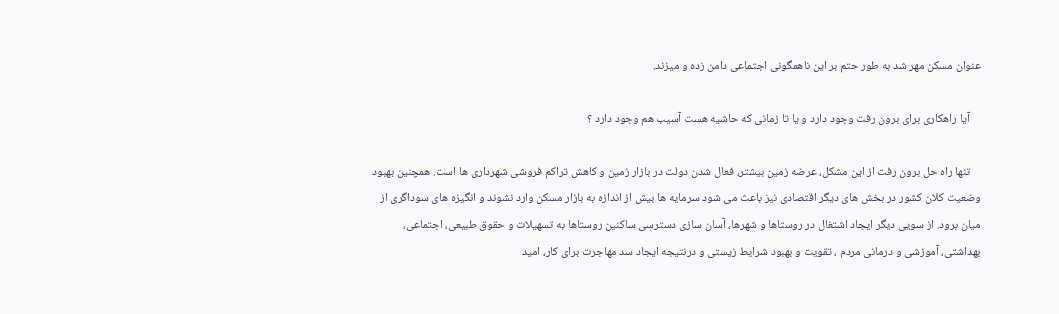عنوان مسکن مهر شد به طور حتم بر این ناهمگونی اجتماعی دامن زده و میزند.

    آیا راهکاری برای برون رفت وجود دارد و یا تا زمانی که حاشیه هست آسیب هم وجود دارد ؟

    تنها راه حل برون رفت از این مشکل، عرضه زمین بیشتر، فعال شدن دولت در بازار زمین و کاهش تراکم فروشی شهرداری ها است. همچنین بهبود وضعیت کلان کشور در بخش های دیگر اقتصادی نیز باعث می شود سرمایه ها بیش از اندازه به بازار مسکن وارد نشوند و انگیزه های سوداگری از میان برود. از سویی دیگر ایجاد اشتغال در روستاها و شهرها، آسان سازی دسترسی ساکنین روستاها به تسهیلات و حقوق طبیعی، اجتماعی، بهداشتی، آموزشی و درمانی مردم ، تقویت و بهبود شرایط زیستی و درنتیجه ایجاد سد مهاجرت برای کار، امید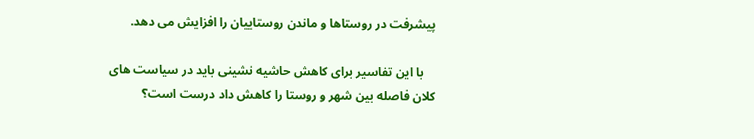پیشرفت در روستاها و ماندن روستاییان را افزایش می دهد.

    با این تفاسیر برای کاهش حاشیه نشینی باید در سیاست های کلان فاصله بین شهر و روستا را کاهش داد درست است؟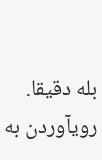بله دقیقا. رویآوردن به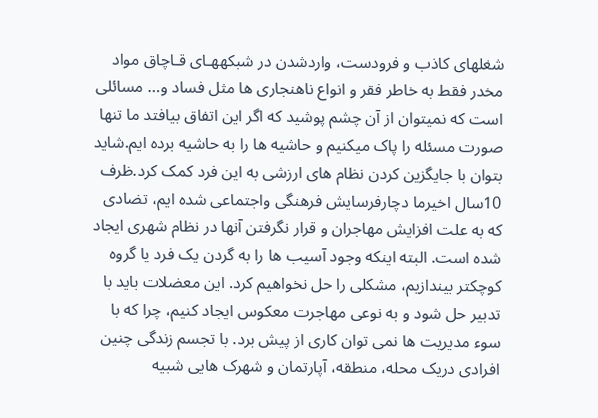شغلهای کاذب و فرودست، واردشدن در شبکههـای قـاچاق مواد مخدر فقط به خاطر فقر و انواع ناهنجاری ها مثل فساد و… مسائلی است که نمیتوان از آن چشم پوشید که اگر این اتفاق بیافتد ما تنها صورت مسئله را پاک میکنیم و حاشیه ها را به حاشیه برده ایم.شاید بتوان با جایگزین کردن نظام های ارزشی به این فرد کمک کرد.ظرف 10سال اخیرما دچارفرسایش فرهنگی واجتماعی شده ایم، تضادی که به علت افزایش مهاجران و قرار نگرفتن آنها در نظام شهری ایجاد شده است. البته اینکه وجود آسیب ها را به گردن یک فرد یا گروه کوچکتر بیندازیم، مشکلی را حل نخواهیم کرد. این معضلات باید با تدبیر حل شود و به نوعی مهاجرت معکوس ایجاد کنیم، چرا که با سوء مدیریت ها نمی توان کاری از پیش برد. با تجسم زندگی چنین افرادی دریک محله، منطقه، آپارتمان و شهرک هایی شبیه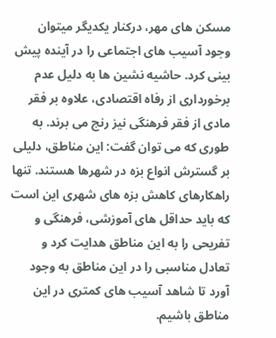مسکن های مهر، درکنار یکدیگر میتوان وجود آسیب های اجتماعی را در آینده پیش بینی کرد. حاشیه نشین ها به دلیل عدم برخورداری از رفاه اقتصادی، علاوه بر فقر مادی از فقر فرهنگی نیز رنج می برند. به طوری که می توان گفت: این مناطق، دلیلی بر گسترش انواع بزه در شهرها هستند. تنها راهکارهای کاهش بزه های شهری این است که باید حداقل های آموزشی، فرهنگی و تفریحی را به این مناطق هدایت کرد و تعادل مناسبی را در این مناطق به وجود آورد تا شاهد آسیب های کمتری در این مناطق باشیم.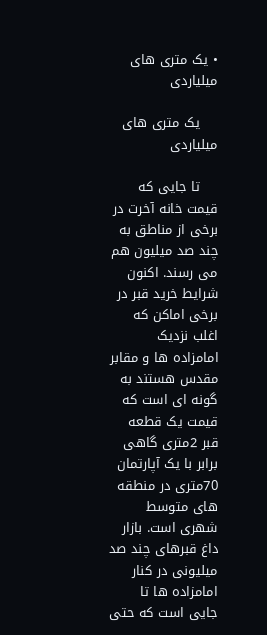• یک متری های میلیاردی

    یک متری های میلیاردی

    تا جایی که قیمت خانه آخرت در برخی از مناطق به چند صد میلیون هم می رسند. اکنون شرایط خرید قبر در برخی اماکن که اغلب نزدیک امامزاده ها و مقابر مقدس هستند به گونه ای است که قیمت یک قطعه قبر 2متری گاهی برابر با یک آپارتمان 70متری در منطقه های متوسط شهری است. بازار داغ قبرهای چند صد میلیونی در کنار امامزاده ها تا جایی است که حتی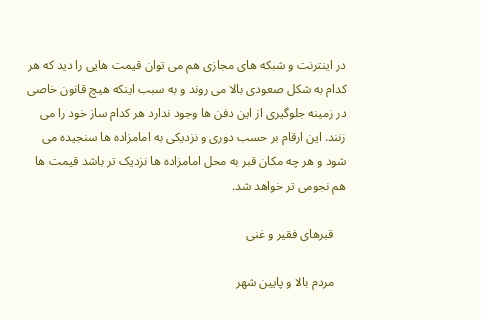در اینترنت و شبکه های مجازی هم می توان قیمت هایی را دید که هر کدام به شکل صعودی بالا می روند و به سبب اینکه هیچ قانون خاصی در زمینه جلوگیری از این دفن ها وجود ندارد هر کدام ساز خود را می زنند. این ارقام بر حسب دوری و نزدیکی به امامزاده ها سنجیده می شود و هر چه مکان قبر به محل امامزاده ها نزدیک تر باشد قیمت ها هم نجومی تر خواهد شد.

    قبرهای فقیر و غنی

    مردم بالا و پایین شهر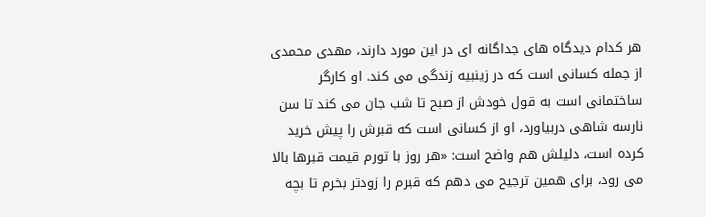هر کدام دیدگاه های جداگانه ای در این مورد دارند، مهدی محمدی از جمله کسانی است که در زینبیه زندگی می کند. او کارگر ساختمانی است به قول خودش از صبح تا شب جان می کند تا سن نارسه شاهی دربیاورد، او از کسانی است که قبرش را پیش خرید کرده است، دلیلش هم واضح است: «هر روز با تورم قیمت قبرها بالا می رود، برای همین ترجیح می دهم که قبرم را زودتر بخرم تا بچه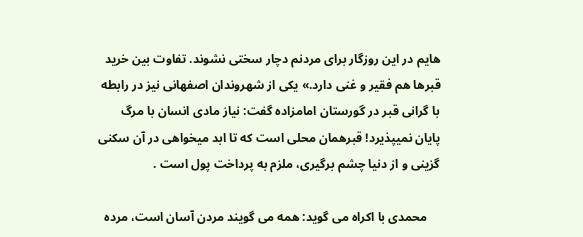هایم در این روزگار برای مردنم دچار سختی نشوند. تفاوت بین خرید قبرها هم فقیر و غنی دارد.» یکی از شهروندان اصفهانی نیز در رابطه با گرانی قبر در گورستان امامزاده گفت: نیاز مادی انسان با مرگ پایان نمیپذیرد! قبرهمان محلی است که تا ابد میخواهی در آن سکنی گزینی و از دنیا چشم برگیری، ملزم به پرداخت پول است .

    محمدی با اکراه می گوید: همه می گویند مردن آسان است، مرده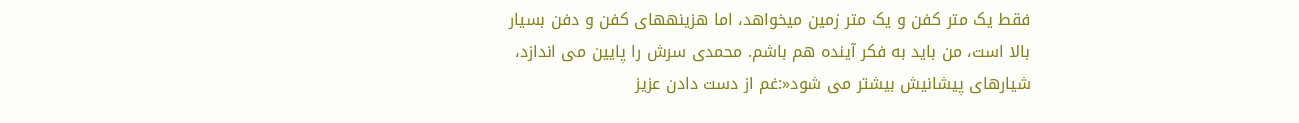فقط یک متر کفن و یک متر زمین میخواهد، اما هزینههای کفن و دفن بسیار بالا است، من باید به فکر آینده هم باشم. محمدی سرش را پایین می اندازد، شیارهای پیشانیش بیشتر می شود«:غم از دست دادن عزیز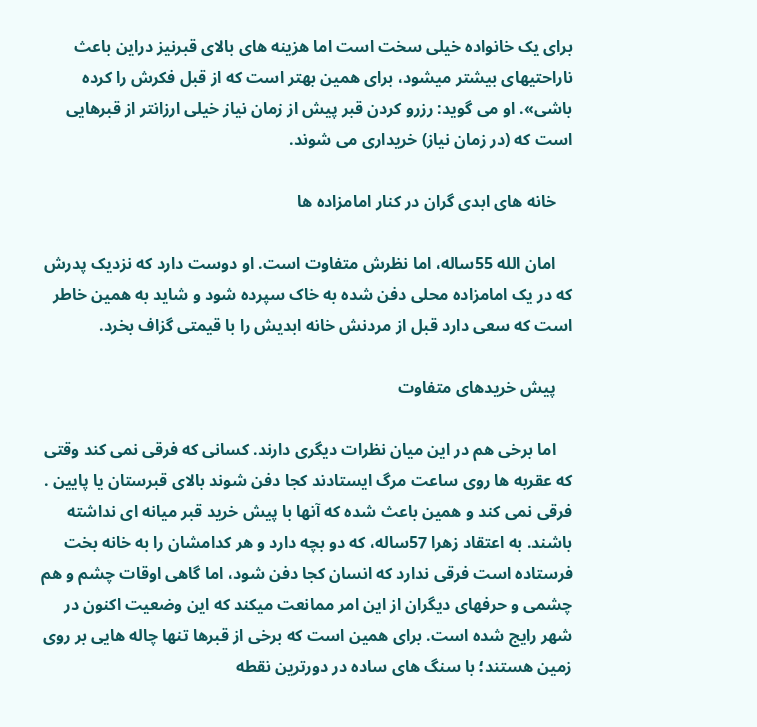برای یک خانواده خیلی سخت است اما هزینه های بالای قبرنیز دراین باعث ناراحتیهای بیشتر میشود، برای همین بهتر است که از قبل فکرش را کرده باشی». او می گوید: رزرو کردن قبر پیش از زمان نیاز خیلی ارزانتر از قبرهایی است که (در زمان نیاز) خریداری می شوند.

    خانه های ابدی گران در کنار امامزاده ها

    امان الله 55ساله، اما نظرش متفاوت است. او دوست دارد که نزدیک پدرش که در یک امامزاده محلی دفن شده به خاک سپرده شود و شاید به همین خاطر است که سعی دارد قبل از مردنش خانه ابدیش را با قیمتی گزاف بخرد.

    پیش خریدهای متفاوت

    اما برخی هم در این میان نظرات دیگری دارند. کسانی که فرقی نمی کند وقتی که عقربه ها روی ساعت مرگ ایستادند کجا دفن شوند بالای قبرستان یا پایین . فرقی نمی کند و همین باعث شده که آنها با پیش خرید قبر میانه ای نداشته باشند. به اعتقاد زهرا 57ساله، که دو بچه دارد و هر کدامشان را به خانه بخت فرستاده است فرقی ندارد که انسان کجا دفن شود، اما گاهی اوقات چشم و هم چشمی و حرفهای دیگران از این امر ممانعت میکند که این وضعیت اکنون در شهر رایج شده است. برای همین است که برخی از قبرها تنها چاله هایی بر روی زمین هستند؛ با سنگ های ساده در دورترین نقطه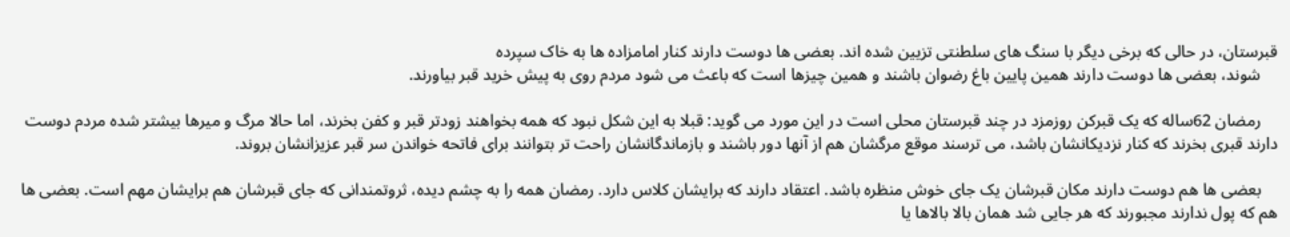قبرستان، در حالی که برخی دیگر با سنگ های سلطنتی تزیین شده اند. بعضی ها دوست دارند کنار امامزاده ها به خاک سپرده
    شوند، بعضی ها دوست دارند همین پایین باغ رضوان باشند و همین چیزها است که باعث می شود مردم روی به پیش خرید قبر بیاورند.

    رمضان 62ساله که یک قبرکن روزمزد در چند قبرستان محلی است در این مورد می گوید: قبلا به این شکل نبود که همه بخواهند زودتر قبر و کفن بخرند، اما حالا مرگ و میرها بیشتر شده مردم دوست دارند قبری بخرند که کنار نزدیکانشان باشد، می ترسند موقع مرگشان هم از آنها دور باشند و بازماندگانشان راحت تر بتوانند برای فاتحه خواندن سر قبر عزیزانشان بروند.

    بعضی ها هم دوست دارند مکان قبرشان یک جای خوش منظره باشد. اعتقاد دارند که برایشان کلاس دارد. رمضان همه را به چشم دیده، ثروتمندانی که جای قبرشان هم برایشان مهم است. بعضی ها هم که پول ندارند مجبورند که هر جایی شد همان بالا بالاها یا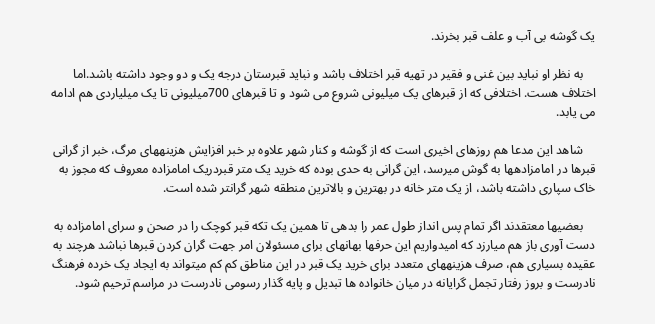یک گوشه بی آب و علف قبر بخرند.

    به نظر او نباید بین غنی و فقیر در تهیه قبر اختلاف باشد و نباید قبرستان درجه یک و دو وجود داشته باشد.اما اختلاف هست. اختلافی که از قبرهای یک میلیونی شروع می شود و تا قبرهای 700میلیونی تا یک میلیاردی هم ادامه می یابد.

    شاهد این مدعا هم روزهای اخیری است که از گوشه و کنار شهر علاوه بر خبر افزایش هزینههای مرگ، خبر از گرانی قبرها در امامزادهها به گوش میرسد، این گرانی به حدی بوده که خرید یک متر قبردریک امامزاده معروف که مجوز به خاک سپاری داشته باشد، از یک متر خانه در بهترین و بالاترین منطقه شهر گرانتر شده است.

    بعضیها معتقدند اگر تمام پس انداز طول عمر را بدهی تا همین یک تکه قبر کوچک را در صحن و سرای امامزاده به دست آوری باز هم میارزد که امیدواریم این حرفها بهانهای برای مسئولان امر جهت گران کردن قبرها نباشد هرچند به عقیده بسیاری هم، صرف هزینههای متعدد برای خرید یک قبر در این مناطق کم کم میتواند به ایجاد یک خرده فرهنگ نادرست و بروز رفتار تجمل گرایانه در میان خانواده ها تبدیل و پایه گذار رسومی نادرست در مراسم ترحیم شود.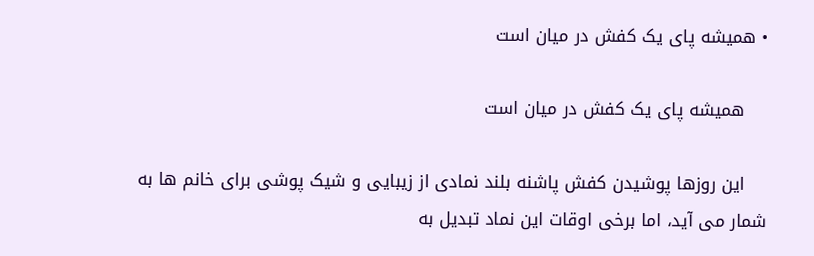• همیشه پای یک کفش در میان است

    همیشه پای یک کفش در میان است

    این روزها پوشیدن کفش پاشنه بلند نمادی از زیبایی و شیک پوشی برای خانم ها به شمار می آید، اما برخی اوقات این نماد تبدیل به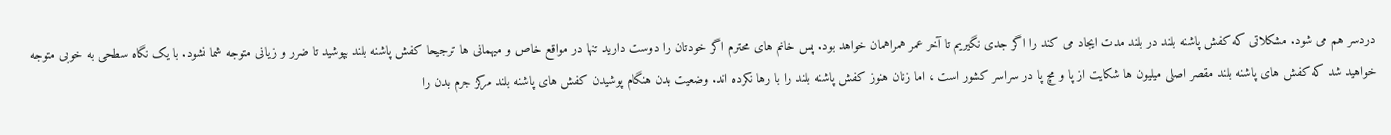دردسر هم می شود. مشکلاتی که کفش پاشنه بلند در بلند مدت ایجاد می کند را اگر جدی نگیریم تا آخر عمر همراهمان خواهد بود. پس خانم های محترم اگر خودتان را دوست دارید تنها در مواقع خاص و میهمانی ها ترجیحا کفش پاشنه بلند بپوشید تا ضرر و زیانی متوجه شما نشود. با یک نگاه سطحی به خوبی متوجه خواهید شد که کفش های پاشنه بلند مقصر اصلی میلیون ها شکایت از پا و مچ پا در سراسر کشور است ، اما زنان هنوز کفش پاشنه بلند را با رها نکرده اند. وضعیت بدن هنگام پوشیدن کفش های پاشنه بلند مرکز جرم بدن را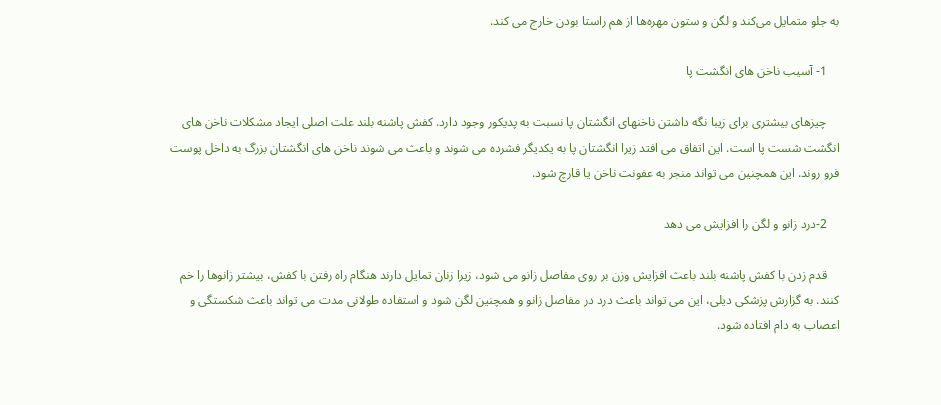به جلو متمایل می‌کند و لگن و ستون مهره‌ها از هم راستا بودن خارج می کند.

    1- آسیب ناخن های انگشت پا

    چیزهای بیشتری برای زیبا نگه داشتن ناخنهای انگشتان پا نسبت به پدیکور وجود دارد. کفش پاشنه بلند علت اصلی ایجاد مشکلات ناخن های انگشت شست پا است. این اتفاق می افتد زیرا انگشتان پا به یکدیگر فشرده می شوند و باعث می شوند ناخن های انگشتان بزرگ به داخل پوست فرو روند. این همچنین می تواند منجر به عفونت ناخن یا قارچ شود.

    2-درد زانو و لگن را افزایش می دهد

    قدم زدن با کفش پاشنه بلند باعث افزایش وزن بر روی مفاصل زانو می شود، زیرا زنان تمایل دارند هنگام راه رفتن با کفش، بیشتر زانوها را خم کنند. به گزارش پزشکی دیلی، این می تواند باعث درد در مفاصل زانو و همچنین لگن شود و استفاده طولانی مدت می تواند باعث شکستگی و اعصاب به دام افتاده شود.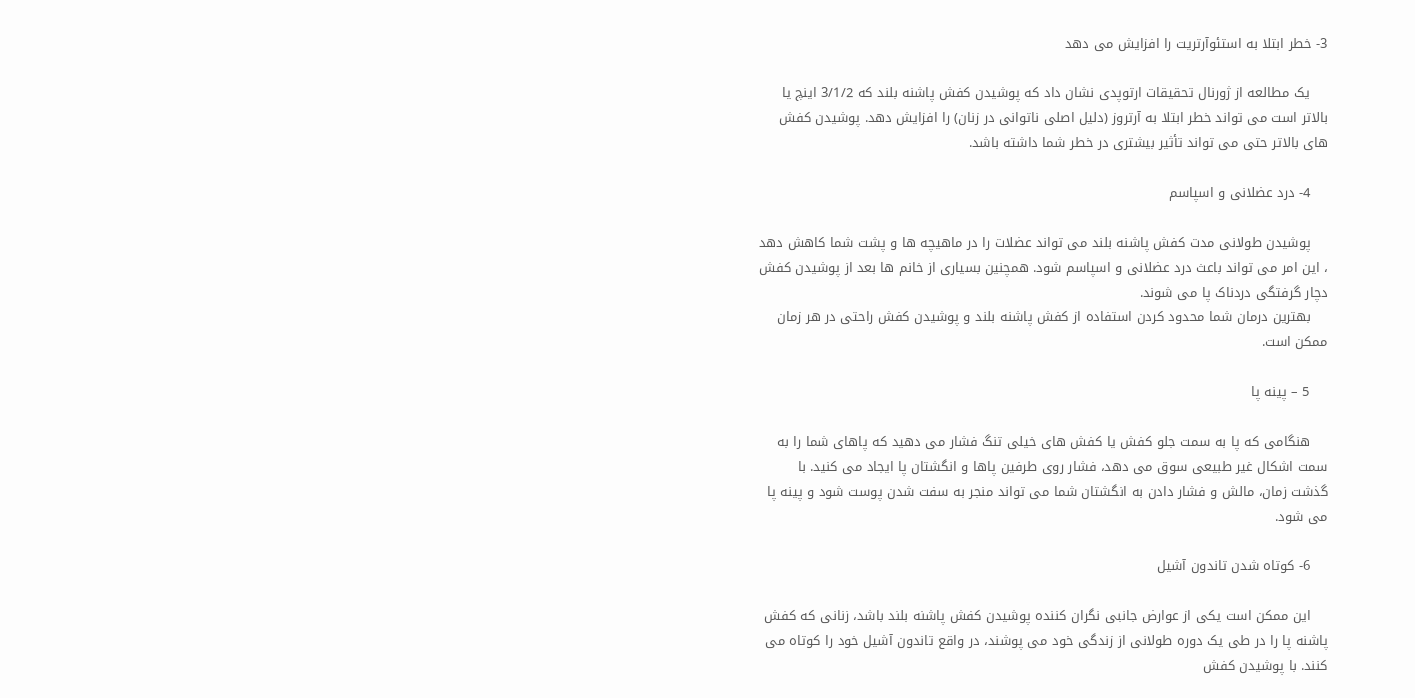3- خطر ابتلا به استئوآرتریت را افزایش می دهد

    یک مطالعه از ژورنال تحقیقات ارتوپدی نشان داد که پوشیدن کفش پاشنه بلند که 3/1/2 اینچ یا بالاتر است می تواند خطر ابتلا به آرتروز (دلیل اصلی ناتوانی در زنان) را افزایش دهد. پوشیدن کفش های بالاتر حتی می تواند تأثیر بیشتری در خطر شما داشته باشد.

    4- درد عضلانی و اسپاسم

    پوشیدن طولانی مدت کفش پاشنه بلند می تواند عضلات را در ماهیچه ها و پشت شما كاهش دهد ، این امر می تواند باعث درد عضلانی و اسپاسم شود. همچنین بسیاری از خانم ها بعد از پوشیدن کفش دچار گرفتگی دردناک پا می شوند.
    بهترین درمان شما محدود کردن استفاده از کفش پاشنه بلند و پوشیدن کفش راحتی در هر زمان ممکن است.

    5 – پینه پا

    هنگامی که پا به سمت جلو کفش یا کفش های خیلی تنگ فشار می دهید که پاهای شما را به سمت اشکال غیر طبیعی سوق می دهد، فشار روی طرفین پاها و انگشتان پا ایجاد می کنید. با گذشت زمان، مالش و فشار دادن به انگشتان شما می تواند منجر به سفت شدن پوست شود و پینه پا می شود.

    6- کوتاه شدن تاندون آشیل

    این ممکن است یکی از عوارض جانبی نگران کننده پوشیدن کفش پاشنه بلند باشد، زنانی که کفش پاشنه پا را در طی یک دوره طولانی از زندگی خود می پوشند، در واقع تاندون آشیل خود را کوتاه می کنند. با پوشیدن کفش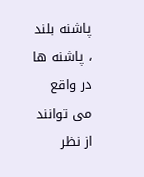پاشنه بلند ، پاشنه ها در واقع می توانند از نظر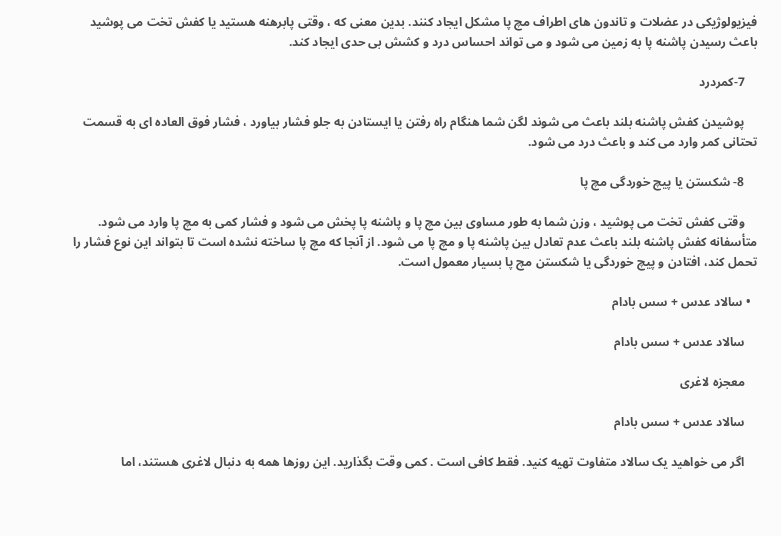فیزیولوژیکی در عضلات و تاندون های اطراف مچ پا مشکل ایجاد کنند. بدین معنی که ، وقتی پابرهنه هستید یا کفش تخت می پوشید باعث رسیدن پاشنه پا به زمین می شود و می تواند احساس درد و کشش بی حدی ایجاد کند.

    7-کمردرد

    پوشیدن کفش پاشنه بلند باعث می شوند لگن شما هنگام راه رفتن یا ایستادن به جلو فشار بیاورد ، فشار فوق العاده ای به قسمت تحتانی کمر وارد می کند و باعث درد می شود.

    8- شکستن یا پیچ خوردگی مچ پا

    وقتی کفش تخت می پوشید ، وزن شما به طور مساوی بین مچ پا و پاشنه پا پخش می شود و فشار کمی به مچ پا وارد می شود. متأسفانه کفش پاشنه بلند باعث عدم تعادل بین پاشنه پا و مچ پا می شود. از آنجا که مچ پا ساخته نشده است تا بتواند این نوع فشار را تحمل کند، افتادن و پیچ خوردگی یا شکستن مچ پا بسیار معمول است.

  • سالاد عدس + سس بادام

    سالاد عدس + سس بادام

    معجزه لاغری

    سالاد عدس + سس بادام

    اگر می خواهید یک سالاد متفاوت تهیه کنید. فقط کافی است . کمی وقت بگذارید. این روزها همه به دنبال لاغری هستند، اما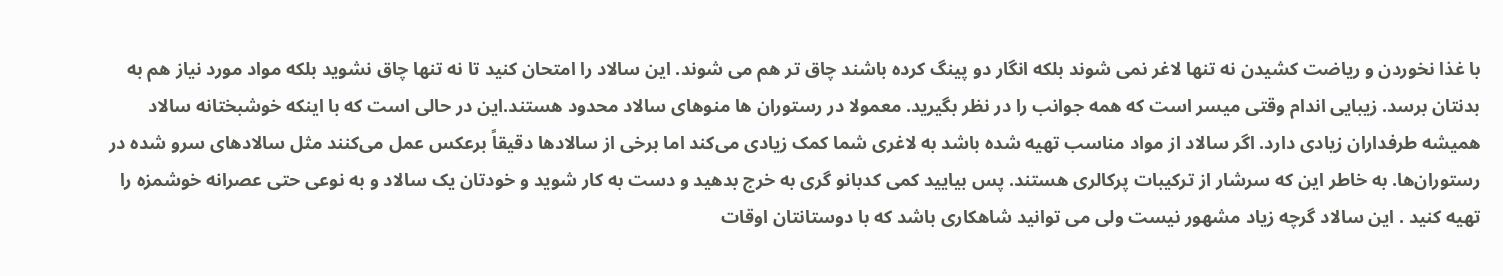با غذا نخوردن و ریاضت کشیدن نه تنها لاغر نمی شوند بلکه انگار دو پینگ کرده باشند چاق تر هم می شوند. این سالاد را امتحان کنید تا نه تنها چاق نشوید بلکه مواد مورد نیاز هم به بدنتان برسد. زیبایی اندام وقتی میسر است که همه جوانب را در نظر بگیرید. معمولا در رستوران ها منوهای سالاد محدود هستند.این در حالی است که با اینکه خوشبختانه سالاد همیشه طرفداران زیادی دارد. اگر سالاد از مواد مناسب تهیه شده باشد به لاغری شما کمک زیادی می‌کند اما برخی از سالادها دقیقاً برعکس عمل می‌کنند مثل سالادهای سرو شده در رستوران‌ها. به خاطر این که سرشار از ترکیبات پرکالری هستند. پس بیایید کمی کدبانو گری به خرج بدهید و دست به کار شوید و خودتان یک سالاد و به نوعی حتی عصرانه خوشمزه را تهیه کنید . این سالاد گرچه زیاد مشهور نیست ولی می توانید شاهکاری باشد که با دوستانتان اوقات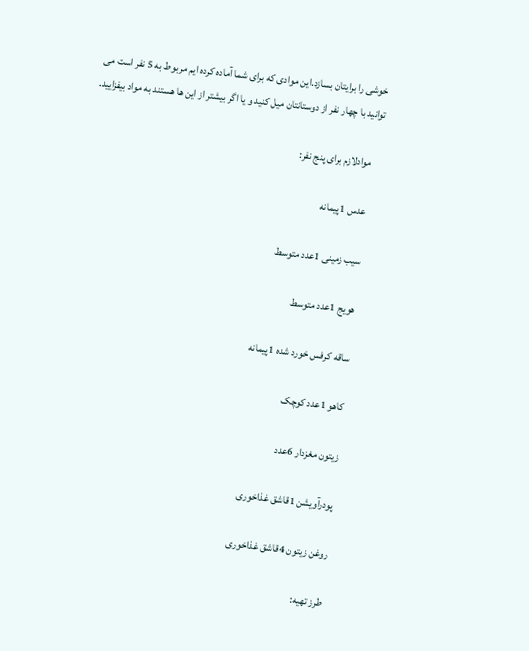خوشی را برایتان بسازد.این موادی که برای شما آماده کرده ایم مربوط به 5 نفر است می توانید با چهار نفر از دوستانتان میل کنید و یا اگر بیشتر از این ها هستند به مواد بیفزایید.

    موادلازم برای پنج نفر:

    عدس 1پیمانه

    سیب زمینی 1عدد متوسط

    هویج 1عدد متوسط

    ساقه کرفس خورد شده 1پیمانه

    کاهو 1عدد کوچک

    زیتون مغزدار 6عدد

    پودرآویشن 1قاشق غذاخوری

    روغن زیتون 4قاشق غذاخوری

    طرز تهیه: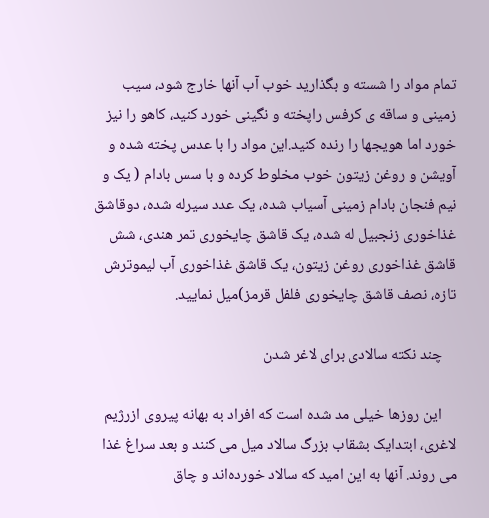تمام مواد را شسته و بگذارید خوب آب آنها خارج شود، سیب زمینی و ساقه ی کرفس راپخته و نگینی خورد کنید، کاهو را نیز خورد اما هویجها را رنده کنید.این مواد را با عدس پخته شده و آویشن و روغن زیتون خوب مخلوط کرده و با سس بادام ( یک و نیم فنجان بادام زمینی آسیاب شده، یک عدد سیرله شده، دوقاشق غذاخوری زنجبیل له شده، یک قاشق چایخوری تمر هندی، شش قاشق غذاخوری روغن زیتون، یک قاشق غذاخوری آب لیموترش تازه، نصف قاشق چایخوری فلفل قرمز)میل نمایید.

    چند نکته سالادی برای لاغر شدن

    این روز‌ها خیلی مد شده است که افراد به بهانه پیروی ازرژیم لاغری، ابتدا‌یک بشقاب بزرگ سالاد میل می کنند و بعد سراغ غذا می ‌روند. آنها به این امید که سالاد خورده‌اند و چاق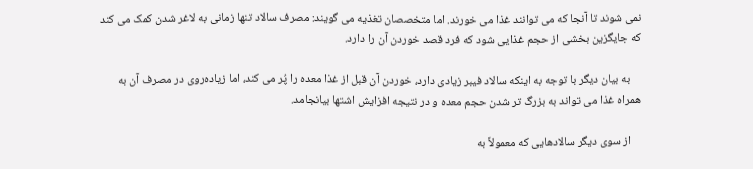نمی ‌شوند تا آنجا که می‌ توانند غذا می‌ خورند. اما متخصصان تغذیه می ‌گویند: مصرف سالاد تنها زمانی به لاغر شدن کمک می ‌کند که جایگزین بخشی از حجم غذایی شود که فرد قصد خوردن آن را دارد.

    به بیان دیگر با توجه به اینکه سالاد فیبر زیادی دارد، خوردن آن قبل از غذا معده را پُر می ‌کند، اما زیاده‌روی در مصرف آن به همراه غذا می تواند به بزرگ تر شدن حجم معده و در نتیجه افزایش اشتها بیانجامد.

    از سوی دیگر سالاد‌هایی که معمولاً به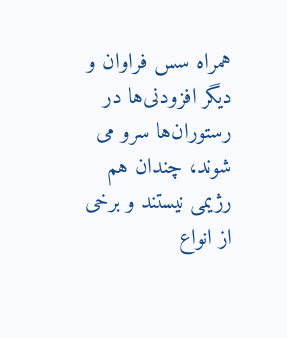همراه سس فراوان و دیگر افزودنی‌ها در رستوران‌ها سرو می شوند، چندان هم رژیمی نیستند و برخی از انواع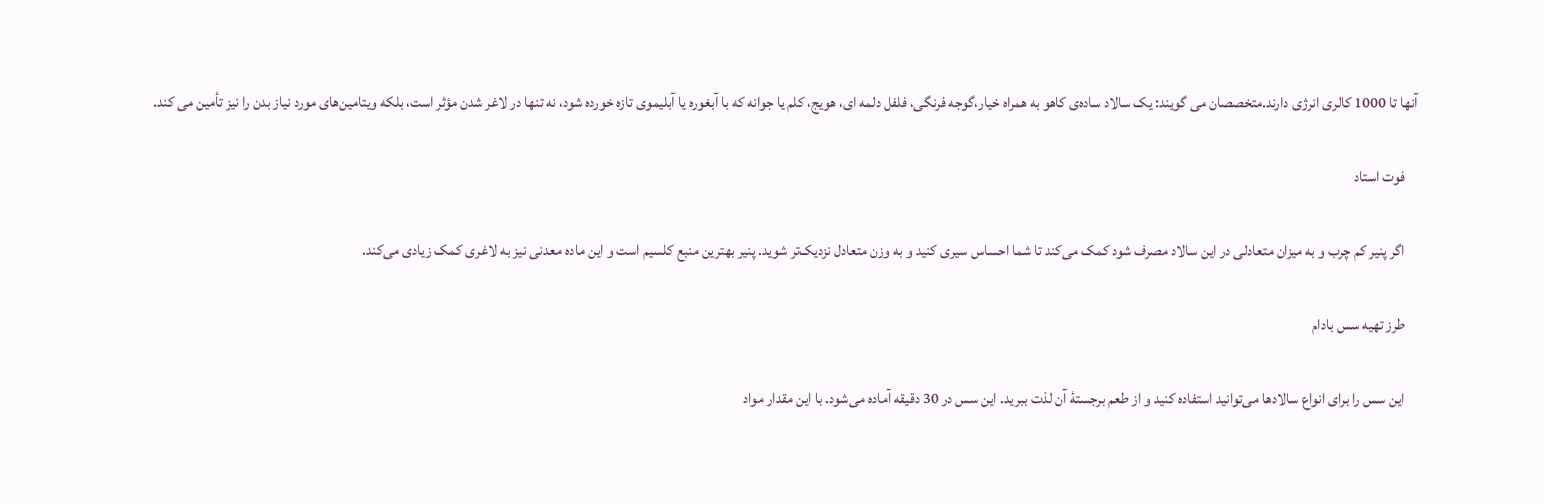آنها تا 1000 کالری انرژی دارند.متخصصان می گویند: یک سالاد ساده‌ی کاهو به همراه خیار،گوجه فرنگی، فلفل دلمه ای، هویج، کلم ‌یا جوانه که با آبغوره ‌یا آبلیموی تازه خورده شود، نه تنها در لاغر شدن مؤثر است، بلکه ویتامین‌های مورد نیاز بدن را نیز تأمین می ‌کند.

    فوت استاد

    اگر پنیر کم چرب و به میزان متعادلی در این سالاد مصرف شود کمک می‌کند تا شما احساس سیری کنید و به وزن متعادل نزدیک‌تر شوید. پنیر بهترین منبع کلسیم است و این ماده معدنی نیز به لاغری کمک زیادی می‌کند.

    طرز تهیه سس بادام

    این سس را برای انواع سالادها می‌توانید استفاده کنید و از طعم برجستهٔ آن لذت ببرید. این سس در 30 دقیقه آماده می‌شود. با این مقدار مواد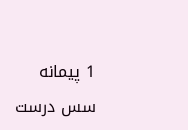1 پیمانه سس درست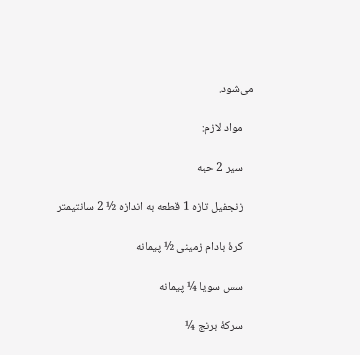می‌شود.

    مواد لازم:

    سیر 2 حبه

    زنجفیل تازه 1 قطعه به اندازه ½ 2 سانتیمتر

    کرهٔ بادام زمینی ½ پیمانه

    سس سویا ¼ پیمانه

    سرکهٔ برنج ¼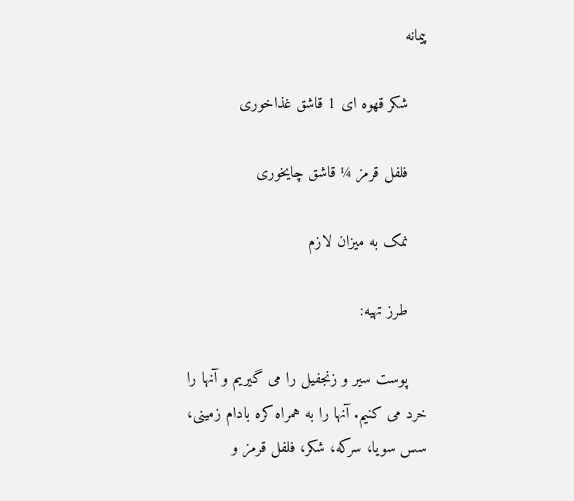پیمانه

    شکر قهوه ای 1 قاشق غذاخوری

    فلفل قرمز ¼ قاشق چایخوری

    نمک به میزان لازم

    طرز تهیه:

    پوست سیر و زنجفیل را می گیریم و آنها را خرد می کنیم. آنها را به همراه کره بادام زمینی، سس سویا، سرکه، شکر، فلفل قرمز و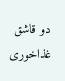دو قاشق غذاخوری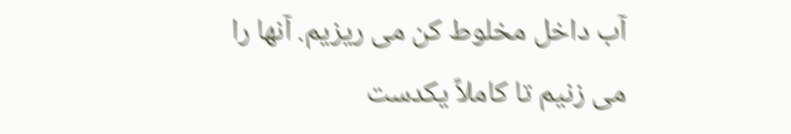آب داخل مخلوط کن می ریزیم. آنها را می زنیم تا کاملاً یکدست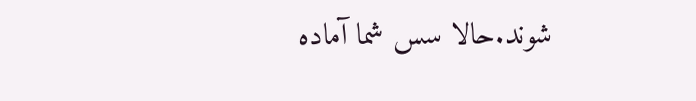شوند.حالا سس شما آماده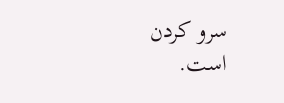سرو کردن است.